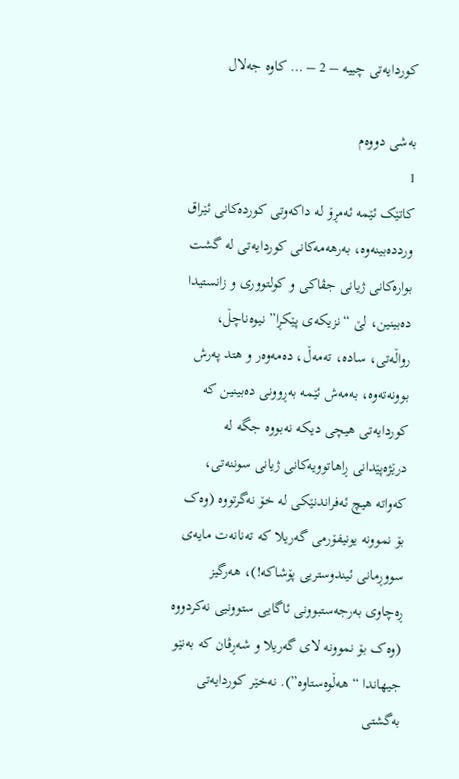کوردایەتی چییە – 2 – … کاوە جەلال

بەشی دووەم
1
کاتێک ئێمە ئەمڕۆ لە داکەوتی کوردەکانی ئێراق ورددەبینەوە، بەرهەمەکانی کوردایەتی لە گشت بوارەکانی ژیانی جڤاکی و کولتووری و زانستیدا دەبینین، لێ “نزیکەی پێکڕا” نیوەناچڵ، رواڵەتی، سادە، تەمەڵ، دەمەوەر و هتد پەرش بوونەتەوە، بەمەش ئێمە بەڕوونی دەبینین کە کوردایەتی هیچی دیکە نەبووە جگە لە درێژەپێدانی ڕاهاتوویەکانی ژیانی سوننەتی، کەواتە هیچ ئەفراندنێکی لە خۆ نەگرتووە (وەک بۆ نموونە یونیفۆرمی گەریلا کە تەنانەت مایەی سووڕمانی ئیندوستریی پۆشاکە!)، هەرگیز ڕەچاوی بەرجەستبوونی ئاگایی ستوونیی نەکردووە (وەک بۆ نموونە لای گەریلا و شەڕڤان کە بەنێو جیهاندا “هەڵوەستاوە”). نەخێر کوردایەتی بەگشتی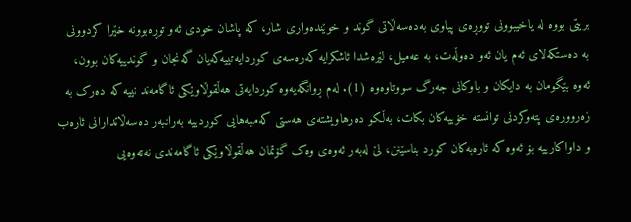بریتی بووە لە یاخیبوونی تووڕەی پیاوی بەدەسەڵاتی گوند و خوێندەواری شار، کە پاشان خودی ئەو توڕەبوونە خێرا کردوونی بە دەستکەلای ئەم یان ئەو دەوڵەت، بە عەمیل، لێرەشدا ئاشکرایە کەرەسەی کوردایەتییەکەیان گەنجان و گوندییەکان بوون، ئەوە بێگومان بە دایکان و باوکانی جەرگ سووتاوەوە (1). لەم ڕوانگەیەوە کوردایەتی هەڵقوڵاوێکی ئاگامەند نییە کە دەرک بە زەروورەی پتەوکردنی توانستە خۆییەکان بکات، بەڵکو دەرهاویشتەی هەستی کەمبەهایی کوردییە بەرانبەر دەسەڵاتدارانی ئارەب و داواکارییە بۆ ئەوە کە ئارەبەکان کورد بناسێنن، لێ لەبەر ئەوەی وەک گۆتمان هەڵقوڵاوێکی ئاگامەندی نەتەوەیی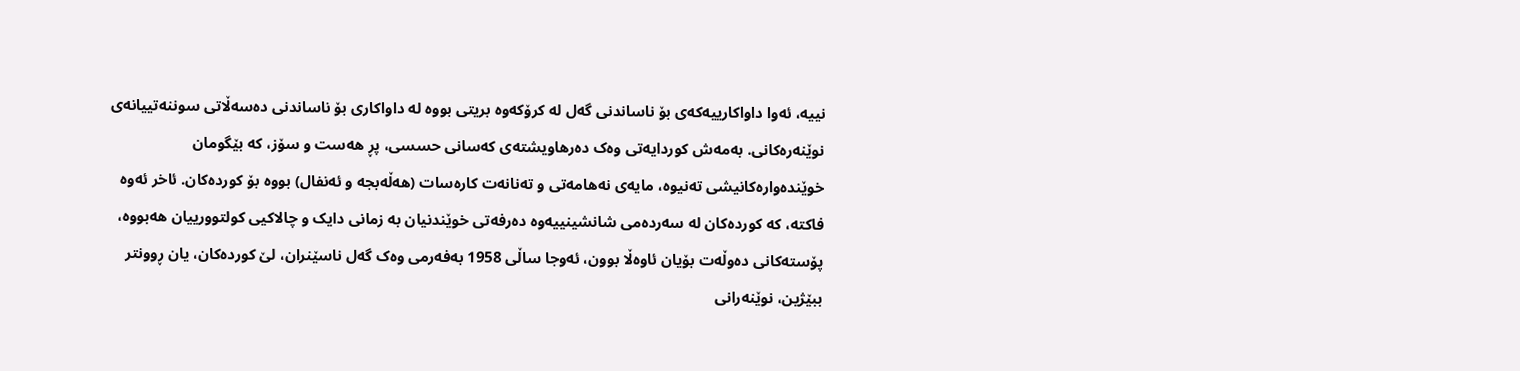نییە، ئەوا داواکارییەکەی بۆ ناساندنی گەل لە کرۆکەوە بریتی بووە لە داواکاری بۆ ناساندنی دەسەڵاتی سوننەتییانەی نوێنەرەکانی. بەمەش کوردایەتی وەک دەرهاویشتەی کەسانی حسسی، پڕ هەست و سۆز، کە بێگومان خوێندەوارەکانیشی تەنیوە، مایەی نەهامەتی و تەنانەت کارەسات (هەڵەبجە و ئەنفال) بووە بۆ کوردەکان. ئاخر ئەوە فاکتە، کە کوردەکان لە سەردەمی شانشینییەوە دەرفەتی خوێندنیان بە زمانی دایک و چالاکیی کولتوورییان هەبووە، پۆستەکانی دەوڵەت بۆیان ئاوەڵا بوون، ئەوجا ساڵی 1958 بەفەرمی وەک گەل ناسێنران، لێ کوردەکان، یان ڕوونتر ببێژین، نوێنەرانی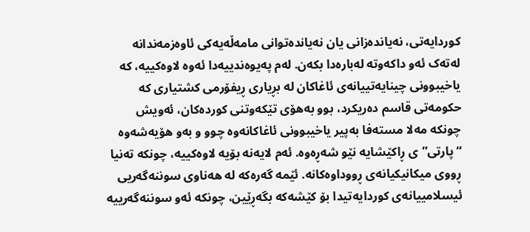کوردایەتی، نەیاندەزانی یان نەیاندەتوانی مامەڵەیەکی ئاوەزمەندانە لەتەک ئەو داکەوتە لەبارەدا بکەن. لەم پەیوەندییەدا ئەوە لاوەکییە، کە یاخیبوونی چینایەتییانەی ئاغاکان لە بڕیاری ڕیفۆرمی کشتیاری کە حکومەتی قاسم دەریکرد، بوو بەهۆی تێکەوتنی کوردەکان، ئەویش چونکە مەلا مستەفا بەپیر یاخیبوونی ئاغاکانەوە چوو و بەو هۆیەشەوە “پارتی”ی ڕاکێشایە نێو شەڕەوە. ئەم لایەنە بۆیە لاوەکییە، چونکە تەنیا ڕووی میکانیکیانەی ڕووداوەکانە. ئێمە گەرەکە لە هەناوی سوننەگەریی ئیسلامییانەی کوردایەتیدا بۆ کێشەکە بگەڕێین، چونکە ئەو سوننەگەرییە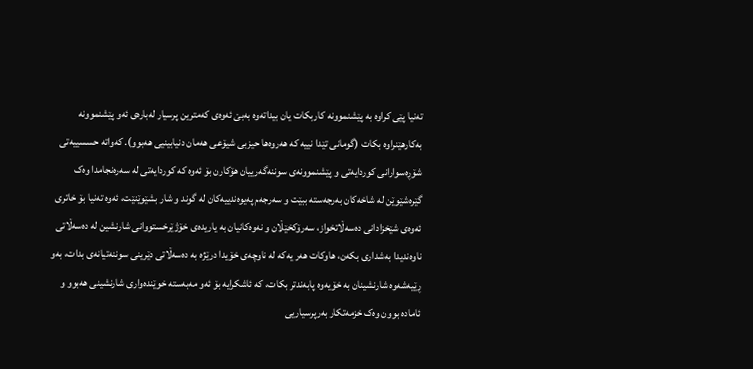تەنیا پێی کراوە بە پێشنموونە کاربکات یان بیداتەوە بەبێ ئەوەی کەمترین پرسیار لەبارەی ئەو پێشنموونە بەکارهێنراوە بکات (گومانی تێدا نییە کە هەروەها حیزبی شیۆعی هەمان دنیابینیی هەبوو). کەواتە حسسییەتی شۆڕەسوارانی کوردایەتی و پێشنموونەی سوننەگەرییان هۆکارن بۆ ئەوە کە کوردایەتی لە سەرەنجامدا وەک گێرەشێوێن لە شاخەکان بەرجەستە ببێت و سەرجەم پەیوەندییەکان لە گوند و شار بشێوێنێت، ئەوە تەنیا بۆ خاتری ئەوەی شێخزادانی دەسەڵاتخواز، سەرۆکخێڵان و نەوەکانیان بە یاریدەی خۆژێرخستووانی شارنشین لە دەسەڵاتی ناوەندیدا بەشداری بکەن، هاوکات هەر یەکە لە ناوچەی خۆیدا درێژە بە دەسەڵاتی دێرینی سوننەتیانەی بدات، بەو ڕێیەشەوە شارنشینان بە خۆیەوە پابەندتر بکات، کە ئاشکرایە بۆ ئەو مەبەستە خوێندەواری شارنشینی هەبوو و ئامادە بوون وەک خزمەتکار بەرپرسیاریی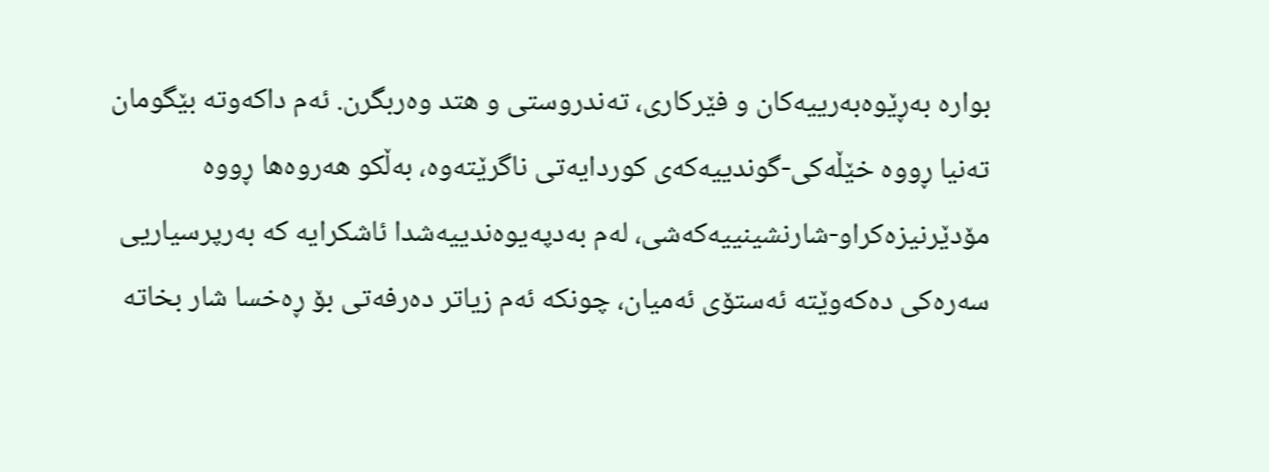بوارە بەڕێوەبەرییەکان و فێرکاری، تەندروستی و هتد وەربگرن. ئەم داکەوتە بێگومان تەنیا ڕووە خێڵەکی-گوندییەکەی کوردایەتی ناگرێتەوە، بەڵکو هەروەها ڕووە مۆدێرنیزەکراو-شارنشینییەکەشی، لەم بەدپەیوەندییەشدا ئاشکرایە کە بەرپرسیاریی سەرەکی دەکەوێتە ئەستۆی ئەمیان، چونکە ئەم زیاتر دەرفەتی بۆ ڕەخسا شار بخاتە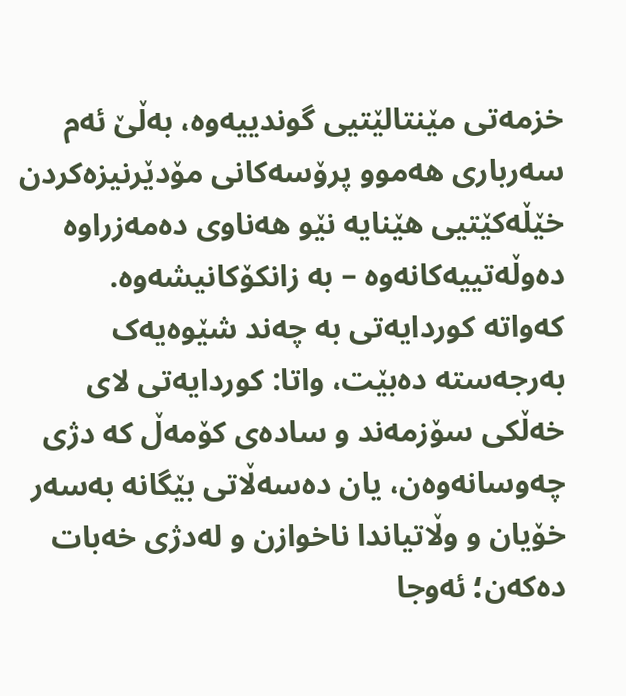خزمەتی مێنتالێتیی گوندییەوە، بەڵێ ئەم سەرباری هەموو پرۆسەکانی مۆدێرنیزەکردن خێڵەکێتیی هێنایە نێو هەناوی دەمەزراوە دەوڵەتییەکانەوە – بە زانکۆکانیشەوە.
کەواتە کوردایەتی بە چەند شێوەیەک بەرجەستە دەبێت، واتا: کوردایەتی لای خەڵكی سۆزمەند و سادەی کۆمەڵ کە دژی چەوسانەوەن، یان دەسەڵاتی بێگانە بەسەر خۆیان و وڵاتیاندا ناخوازن و لەدژی خەبات دەکەن؛ ئەوجا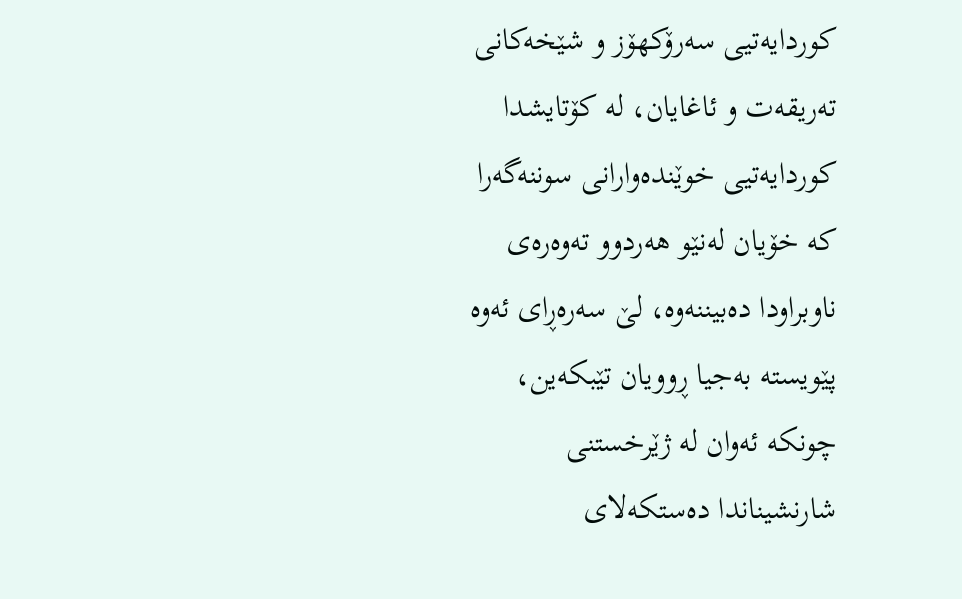کوردایەتیی سەرۆکهۆز و شێخەکانی تەریقەت و ئاغایان، لە کۆتایشدا کوردایەتیی خوێندەوارانی سوننەگەرا کە خۆیان لەنێو هەردوو تەوەرەی ناوبراودا دەبیننەوە، لێ سەرەڕای ئەوە پێویستە بەجیا ڕوویان تێبکەین، چونکە ئەوان لە ژێرخستنی شارنشیناندا دەستکەلای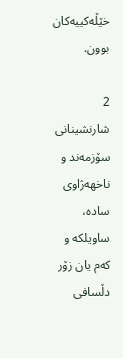خێڵەکییەکان بوون.

2
شارنشینانی سۆزمەند و ناخهەژاوی سادە، ساویلکە و کەم یان زۆر دڵسافی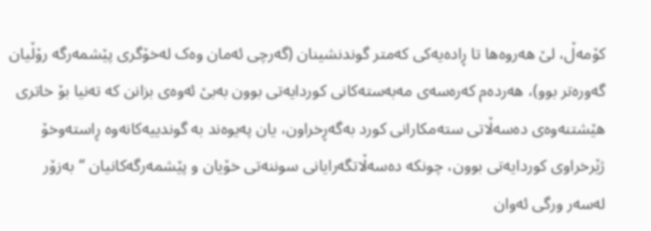کۆمەڵ، لێ هەروەها تا ڕادەیەکی کەمتر گوندنشینان (گەرچی ئەمان وەک لەخۆگری پێشمەرگە رۆڵیان گەورەتر بوو)، هەردەم کەرەسەی مەبەستەکانی کوردایەتی بوون بەبێ ئەوەی بزانن کە تەنیا بۆ خاتری هێشتنەوەی دەسەڵاتی ستەمکارانی کورد بەگەڕخراون، یان پەیوەند بە گوندییەکانەوە ڕاستەوخۆ ژێرخراوی کوردایەتی بوون، چونکە دەسەڵاتگەرایانی سوننەتی خۆیان و پێشمەرگەکانیان “بەزۆر لەسەر ورگی ئەوان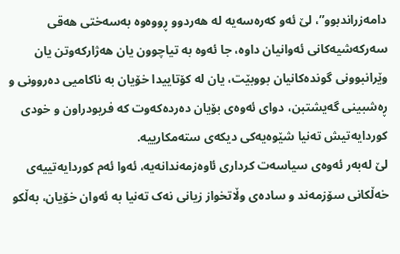دامەزراندبوو”، لێ ئەو کەرەسەیە لە هەردوو ڕووەوە بەسەختی هەقی سەرکەشیەکانی ئەوانیان داوە، جا ئەوە بە تیاچوون یان هەژارکەوتن یان وێرانبوونی گوندەکانیان بووبێت، یان لە کۆتاییدا خۆیان بە ناکامیی دەروونی و ڕەشبینی گەیشتبن، دوای ئەوەی بۆیان دەردەکەوت کە فریودراون و خودی کوردایەتیش تەنیا شێوەیەکی دیکەی ستەمکارییە.
لێ لەبەر ئەوەی سیاسەت کرداری ئاوەزمەندانەیە، ئەوا ئەم کوردایەتییەی خەڵکانی سۆزمەند و سادەی وڵاتخواز زیانی نەک تەنیا بە ئەوان خۆیان، بەڵکو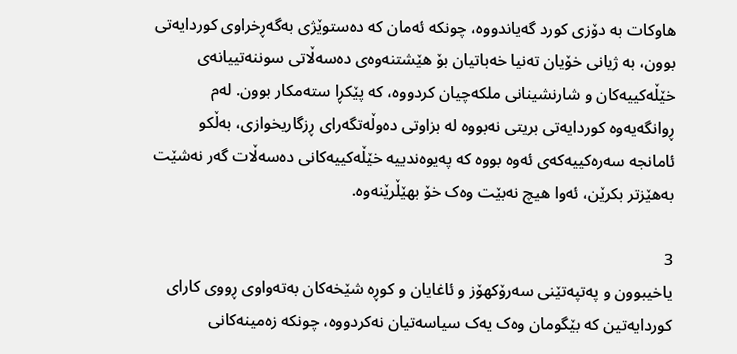هاوکات بە دۆزی کورد گەیاندووە، چونکە ئەمان کە دەستوێژی بەگەڕخراوی کوردایەتی بوون، بە ژیانی خۆیان تەنیا خەباتیان بۆ هێشتنەوەی دەسەڵاتی سوننەتییانەی خێڵەکییەکان و شارنشینانی ملکەچیان کردووە، کە پێکڕا ستەمکار بوون. لەم ڕوانگەیەوە کوردایەتی بریتی نەبووە لە بزاوتی دەوڵەتگەرای ڕزگاریخوازی، بەڵکو ئامانجە سەرەکییەکەی ئەوە بووە کە پەیوەندییە خێڵەکییەکانی دەسەڵات گەر نەشێت بەهێزتر بکرێن، ئەوا هیچ نەبێت وەک خۆ بهێڵرێنەوە.

3
یاخیبوون و پەتپەتێنی سەرۆکهۆز و ئاغایان و کوڕە شێخەکان بەتەواوی ڕووی کارای کوردایەتین کە بێگومان وەک یەک سیاسەتیان نەکردووە، چونکە زەمینەکانی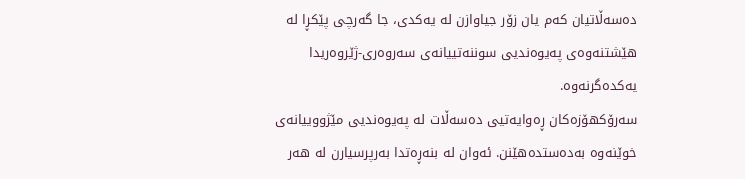دەسەڵاتیان کەم یان زۆر جیاوازن لە یەکدی، جا گەرچی پێکڕا لە هێشتنەوەی پەیوەندیی سوننەتییانەی سەروەری-ژێروەریدا یەکدەگرنەوە.
سەرۆکهۆزەکان ڕەوایەتیی دەسەڵات لە پەیوەندیی مێژووییانەی خوێنەوە بەدەستدەهێنن. ئەوان لە بنەڕەتدا بەرپرسیارن لە هەر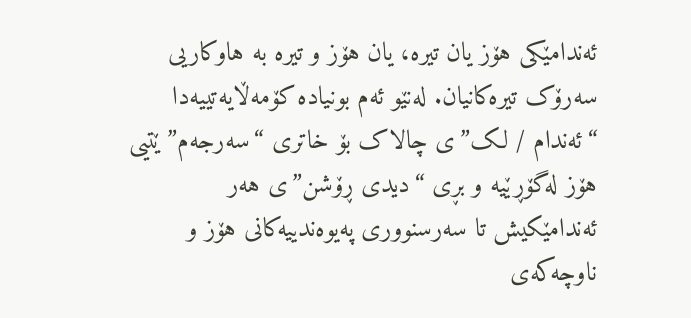ئەندامێکی هۆز یان تیرە، یان هۆز و تیرە بە هاوکاریی سەرۆک تیرەکانیان. لەنێو ئەم بونیادە کۆمەڵایەتییەدا “ئەندام / لک”ی چالاک بۆ خاتری “سەرجەم”ێتیی هۆز لەگۆڕێیە و بڕی “دیدی ڕۆشن”ی هەر ئەندامێکیش تا سەرسنووری پەیوەندییەکانی هۆز و ناوچەکەی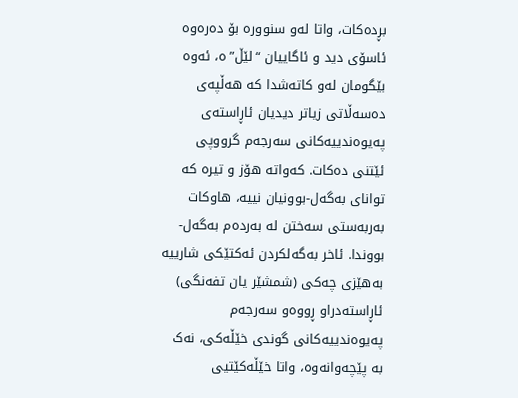بڕدەکات، واتا لەو سنوورە بۆ دەرەوە ئاسۆی دید و ئاگاییان “لێڵ”ە، ئەوە بێگومان لەو کاتەشدا کە هەڵپەی دەسەڵاتی زیاتر دیدیان ئاڕاستەی پەیوەندییەکانی سەرجەم گرووپی ئێتنی دەکات. کەواتە هۆز و تیرە کە توانای بەگەل-بوونیان نییە، هاوکات بەربەستی سەختن لە بەردەم بەگەل-بووندا. ئاخر بەگەلکردن ئەکتێکی شارییە بەهێزی چەکی (شمشێر یان تفەنگی) ئاڕاستەدراو ڕووەو سەرجەم پەیوەندییەکانی گوندی خێڵەکی، نەک بە پێچەوانەوە، واتا خێڵەکێتیی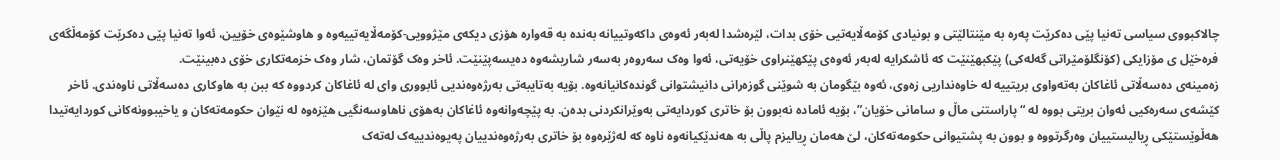چالاکبووی سیاسی تەنیا پێی دەکرێت پەرە بە مێنتالێتی و بونیادی کۆمەڵایەتیی خۆی بدات، لێرەشدا لەبەر ئەوەی داکەوتییانە بەندە بە قەوارە هۆزی دیکەی مێژوویی-کۆمەڵایەتییەوە و هاوشێوەی خۆیین، ئەوا تەنیا پێی دەکرێت کۆمەڵگەی فرەخێل ی مۆزایکی (کۆنگلۆمێراتی گەلەکی) پێکبهێنێت کە ئاشکرایە لەبەر ئەوەی پێکهێنراوی خۆیەتی، ئەوا وەک سەروەر بەسەر شاریشەوە دەیسەپێنێت. ئاخر وەک گۆتمان، شار وەک خزمەتکاری خۆی دەبینێت.
زەمینەی دەسەڵاتی ئاغاکان بەتەواوی بریتییە لە خاوەنداریی زەوی، ئەوە بێگومان بە شوێنی گوزەرانی دانیشتوانی گوندەکانیانەوە. بۆیە بەتایبەتی بەرژەوەندیی ئابووری وای لە ئاغاکان کردووە کە ببن بە هاوکاری دەسەڵاتی ناوەندی. ئاخر کێشەی سەرەکیی ئەوان بریتی بووە لە “پاراستنی ماڵ و سامانی خۆیان”، بۆیە ئامادە نەبوون بۆ خاتری کوردایەتی بەوێرانکردنی بدەن. بە پێچەوانەوە ئاغاکان بەهۆی ناهاوسەنگیی هێزەوە لە نێوان حکومەتەکان و یاخیبوونەکانی کوردایەتیدا هەڵوێستێکی ڕیالیستییان وەرگرتووە و بوون بە پشتیوانی حکومەتەکان، لێ هەمان ڕیالیزم پاڵی بە هەندێکیانەوە ناوە کە لەژێرەوە بۆ خاتری بەرژەوەندییان پەیوەندییەک لەتەک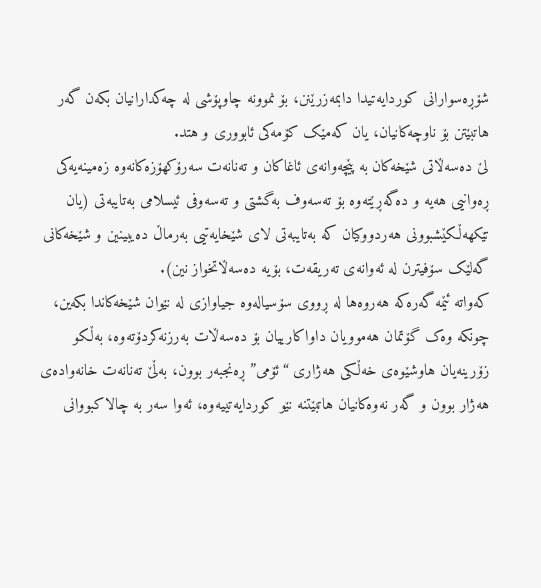شۆڕەسوارانی کوردایەتیدا دابمەزرێنن، بۆ نموونە چاوپۆشی لە چەکدارانیان بکەن گەر هاتبێتن بۆ ناوچەکانیان، یان کەمێک کۆمەکی ئابووری و هتد.
لێ دەسەڵاتی شێخەکان بە پێچەوانەی ئاغاکان و تەنانەت سەرۆکهۆزەکانەوە زەمینەیەکی ڕەوانیی هەیە و دەگەڕێتەوە بۆ تەسەوف بەگشتی و تەسەوفی ئیسلامی بەتایبەتی (یان تێکهەڵکێشبوونی هەردووکیان کە بەتایبەتی لای شێخایەتیی بەرماڵ دەیبینین و شێخەکانی گەلێک سۆفیترن لە ئەوانەی تەریقەت، بۆیە دەسەڵاتخواز نین).
کەواتە ئێمە گەرەکە هەروەها لە ڕووی سۆسیالەوە جیاوازی لە نێوان شێخەکاندا بکەین، چونکە وەک گۆتمان هەموویان داواکارییان بۆ دەسەڵات بەرزنەکردۆتەوە، بەڵکو زۆرینەیان هاوشێوەی خەڵکی هەژاری “ئۆمی” ڕەنجبەر بوون، بەڵێ تەنانەت خانەوادەی هەژار بوون و گەر نەوەکانیان هاتبێتنە نێو کوردایەتییەوە، ئەوا سەر بە چالاکبووانی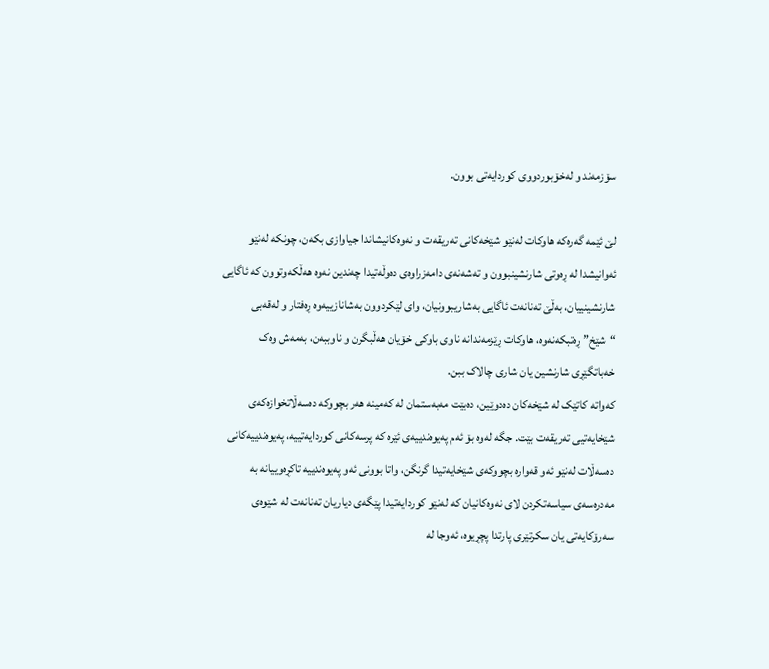سۆزمەند و لەخۆبوردووی کوردایەتی بوون.

لێ ئێمە گەرەکە هاوکات لەنێو شێخەکانی تەریقەت و نەوەکانیشاندا جیاوازی بکەن، چونکە لەنێو ئەوانیشدا لە ڕەوتی شارنشینبوون و تەشەنەی دامەزراوەی دەوڵەتیدا چەندین نەوە هەڵکەوتوون کە ئاگایی شارنشینییان، بەڵێ تەنانەت ئاگایی بەشاریبوونیان، وای لێکردوون بەشانازییەوە ڕەفتار و لەقەبی “شێخ” ڕەتبکەنەوە، هاوکات ڕێزمەندانە ناوی باوکی خۆیان هەڵبگرن و ناوببەن، بەمەش وەک خەباتگێڕی شارنشین یان شاری چالاک ببن.
کەواتە کاتێک لە شێخەکان دەدوێین، دەبێت مەبەستمان لە کەمینە هەر بچووکە دەسەڵاتخوازەکەی شێخایەتیی تەریقەت بێت. جگە لەوە بۆ ئەم پەیوەندییەی ئێرە کە پرسەکانی کوردایەتییە، پەیوەندییەکانی دەسەڵات لەنێو ئەو قەوارە بچووکەی شێخایەتیدا گرنگن، واتا بوونی ئەو پەیوەندییە تاکڕەوییانە بە مەدرەسەی سیاسەتکردن لای نەوەکانیان کە لەنێو کوردایەتیدا پێگەی دیاریان تەنانەت لە شێوەی سەرۆکایەتی یان سکرتێری پارتدا پچڕیوە، ئەوجا لە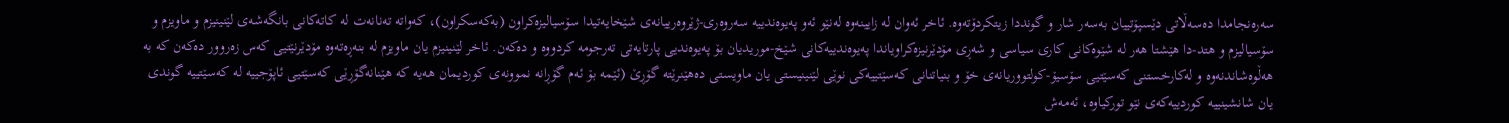سەرەنجامدا دەسەڵاتی دێسپۆتییان بەسەر شار و گونددا زیتکردۆتەوە. ئاخر ئەوان لە زایینەوە لەنێو ئەو پەیوەندییە سەروەری-ژێروەرییانەی شێخایەتیدا سۆسیالیزەکراون (بەکەسکراون)، کەواتە تەنانەت لە کاتەکانی بانگەشەی لێنینیزم و ماویزم و سۆسیالیزم و هتد-دا هێشتا هەر لە شێوەکانی کاری سیاسی و شەڕی مۆدێرنیزەکراویاندا پەیوەندییەکانی شێخ-موریدیان بۆ پەیوەندیی پارتایەتی تەرجومە کردووە و دەکەن. ئاخر لێنینیزم یان ماویزم لە بنەڕەتەوە مۆدێرنێتیی کەس زەروور دەکەن کە بە هەڵوەشاندنەوە و لەکارخستنی کەسێتیی سۆسیۆ-کولتووریانەی خۆ و بنیاتنانی کەسێتییەکی نوێی لێنینیستی یان ماویستی دەهێنرێتە گۆڕێ (ئێمە بۆ ئەم گۆڕانە نموونەی کوردیمان هەیە کە هێنانەگۆڕێی کەسێتیی ئاپۆجییە لە کەسێتییە گوندی یان شانشینییە کوردییەکەی نێو تورکیاوە، ئەمەش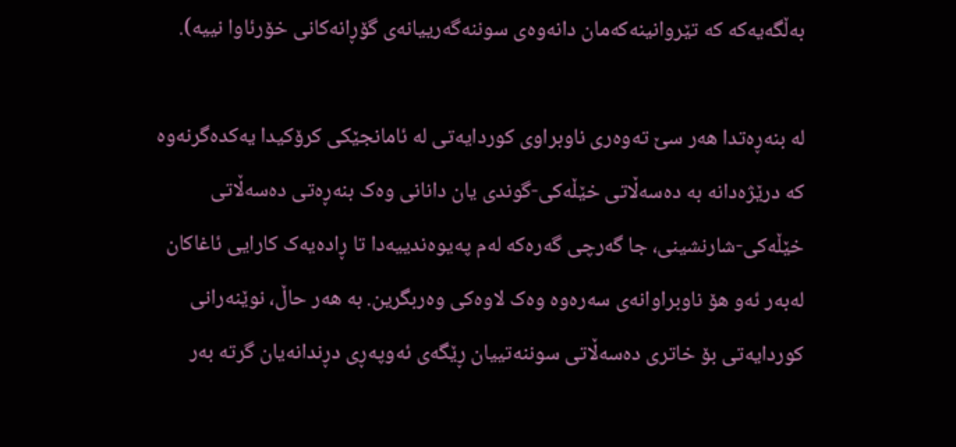بەڵگەیەکە کە تێروانینەکەمان دانەوەی سوننەگەرییانەی گۆڕانەکانی خۆرئاوا نییە).

لە بنەڕەتدا هەر سێ تەوەری ناوبراوی کوردایەتی لە ئامانجێکی کرۆکیدا یەکدەگرنەوە کە درێژەدانە بە دەسەڵاتی خێڵەکی-گوندی یان دانانی وەک بنەڕەتی دەسەڵاتی خێڵەکی-شارنشینی، جا گەرچی گەرەکە لەم پەیوەندییەدا تا ڕادەیەک کارایی ئاغاکان لەبەر ئەو هۆ ناوبراوانەی سەرەوە وەک لاوەکی وەربگرین. بە هەر حاڵ، نوێنەرانی کوردایەتی بۆ خاتری دەسەڵاتی سوننەتییان ڕێگەی ئەوپەڕی دڕندانەیان گرتە بەر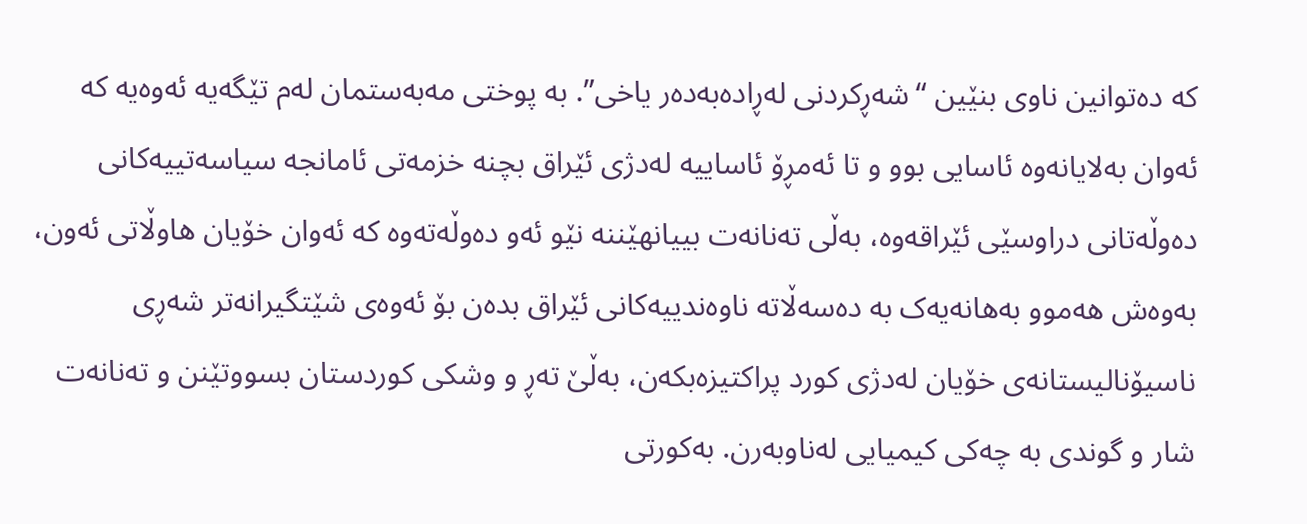کە دەتوانین ناوی بنێین “شەڕکردنی لەڕادەبەدەر یاخی”. بە پوختی مەبەستمان لەم تێگەیە ئەوەیە کە ئەوان بەلایانەوە ئاسایی بوو و تا ئەمڕۆ ئاساییە لەدژی ئێراق بچنە خزمەتی ئامانجە سیاسەتییەکانی دەوڵەتانی دراوسێی ئێراقەوە، بەڵی تەنانەت بییانهێننە نێو ئەو دەوڵەتەوە کە ئەوان خۆیان هاوڵاتی ئەون، بەوەش هەموو بەهانەیەک بە دەسەڵاتە ناوەندییەکانی ئێراق بدەن بۆ ئەوەی شێتگیرانەتر شەڕی ناسیۆنالیستانەی خۆیان لەدژی کورد پراکتیزەبکەن، بەڵێ تەڕ و وشکی کوردستان بسووتێنن و تەنانەت شار و گوندی بە چەکی کیمیایی لەناوبەرن. بەکورتی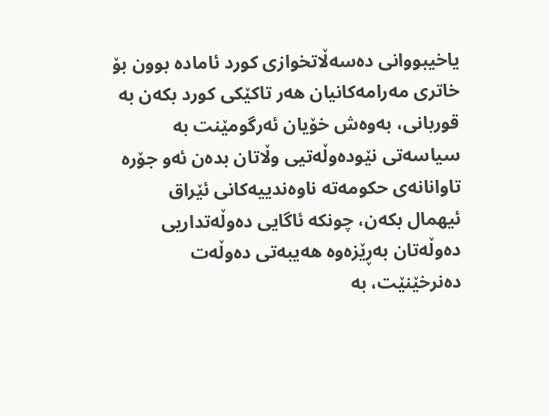یاخیبووانی دەسەڵاتخوازی کورد ئامادە بوون بۆ خاتری مەرامەکانیان هەر تاکێکی کورد بکەن بە قوربانی، بەوەش خۆیان ئەرگومێنت بە سیاسەتی نێودەوڵەتیی وڵاتان بدەن ئەو جۆرە تاوانانەی حکومەتە ناوەندییەکانی ئێراق ئیهمال بکەن، چونکە ئاگایی دەوڵەتداریی دەوڵەتان بەڕێزەوە هەیبەتی دەوڵەت دەنرخێنێت، بە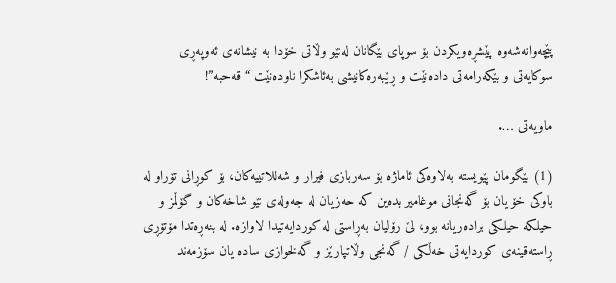پێچەوانەشەوە پێشڕەویکردن بۆ سوپای بێگانان لەنێو وڵاتی خۆدا بە نیشانەی ئەوپەڕی سوکایەتی و بێکەرامەتی دادەنێت و ڕێبەرەکانیشی بەئاشکرا ناودەنێت “قەحبە”!

ماویەتی ….

(1) بێگومان پێویستە بەلاوەکی ئاماژە بۆ سەربازی فیرار و شەللاتییەکان، بۆ کوڕانی تۆراو لە باوکی خۆ یان بۆ گەنجانی موغامیر بدەین کە حەزیان لە جەولەی نێو شاخەکان و گۆڵمز و حیلکە حیلکی برادەریانە بوو، لێ رۆلیان بەڕاستی لە کوردایەتیدا لاوازە. لە بنەڕەتدا مۆتۆڕی ڕاستەقینەی کوردایەتی خەڵکی / گەنجی وڵاتپارێز و گەلخوازی سادە یان سۆزمەند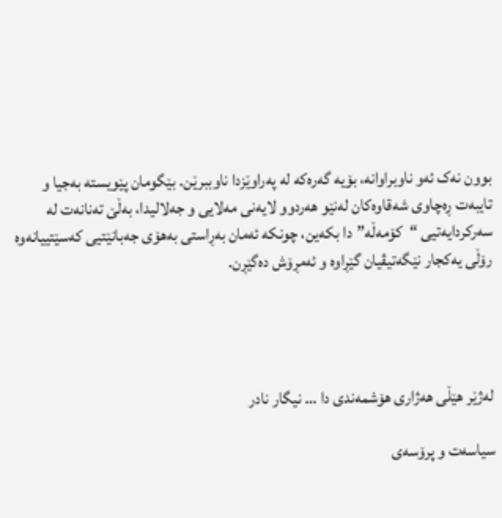بوون نەک ئەو ناوبراوانە، بۆیە گەرەکە لە پەراوێزدا ناوببرێن. بێگومان پێویستە بەجیا و تایبەت ڕەچاوی شەقاوەکان لەنێو هەردوو لایەنی مەلایی و جەلالیدا، بەڵێ تەنانەت لە سەرکردایەتیی “کۆمەڵە”دا بکەین، چونکە ئەمان بەڕاستی بەهۆی جەبانێتیی کەسێتییانەوە رۆڵی یەکجار نێگەتیڤیان گێڕاوە و ئەمڕۆش دەگێڕن.




لەژێر هێڵی هەژاری هۆشمەندی دا … نیگار نادر

سیاسەت و پرۆسەی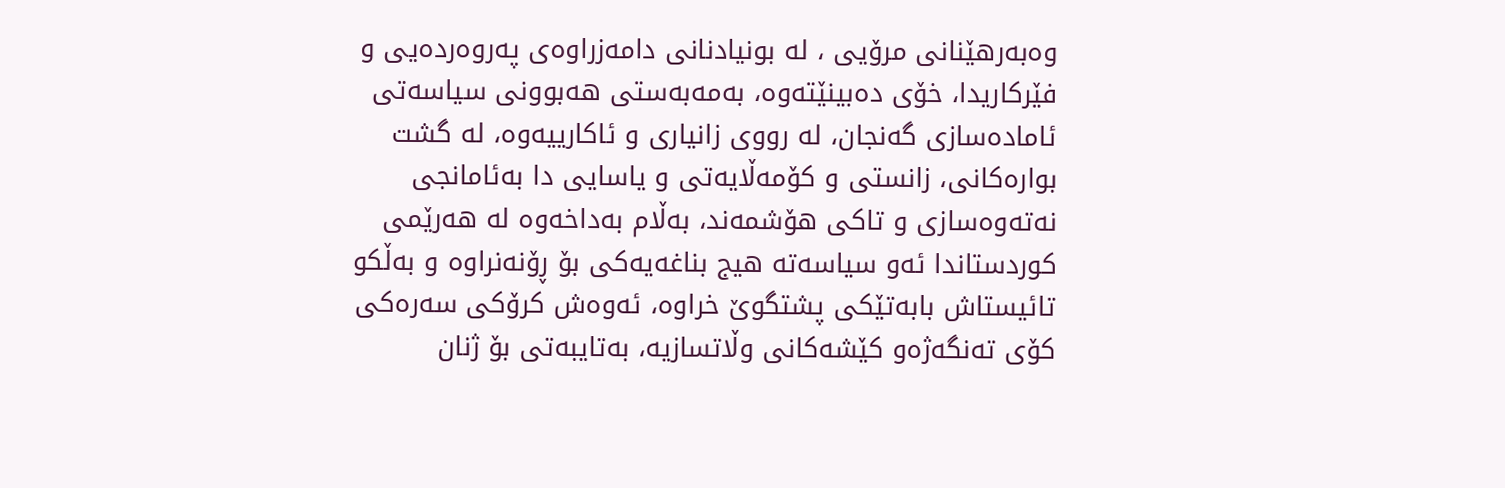وه‌به‌رهێنانی مرۆیی ، لە بونیادنانی دامه‌زراوه‌ی په‌روه‌رده‌یی و فێرکاریدا، خۆی ده‌بینێته‌وه، به‌مه‌به‌ستی هەبوونی سیاسەتی ئاماده‌سازی گه‌نجان، له‌ رووی زانیاری و ئاکارییه‌وه،‌ له‌ گشت بواره‌کانی، زانستی و کۆمه‌ڵایه‌تی و یاسایی دا بەئامانجی نەتەوەسازی و تاکی هۆشمەند، بەڵام بەداخەوە له‌ هەرێمی کوردستاندا ئەو سیاسەتە هیج بناغەیەکی بۆ ڕۆنەنراوە و بەڵکو تائیستاش بابەتێکی پشتگوێ خراوە، ئەوەش کرۆکی سەرەکی کۆی تەنگەژەو کێشەکانی وڵاتسازیە، بەتایبەتی بۆ ژنان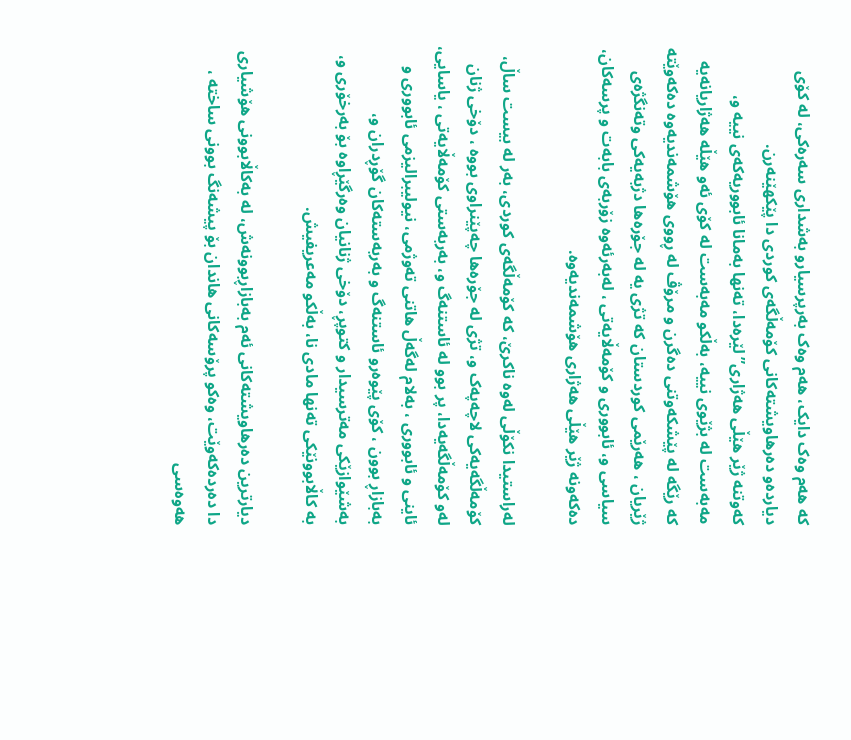کە هەم وەک دایک، هەم وەک بەرپرسیارو بەشداری سەرەکی، لە کۆی دیاردەو دەرهاویشتەکانی کۆمەڵگەی کوردی دا پێکهێنەرن.
کەوتنە ژێر هێڵی هەژاری” لێرەدا، تەنها بەمانا ئابووریەکەی نییە و، مەبەست لە بژێوی نییە، بەڵکو مەبەست لە کۆی ئەو هێڵە هەژاریانەیە کە رێگە لە پێشکەوتنی دەگرن و مرۆڤ لە ڕووی هۆشمەندیەوە دەکەوێتە ژێریان ، هەرێمی کوردستان کە تژی یە لە جۆرەها دژبەیەکی وتەنگژەی سیاسی و، ئابووری و کۆمەڵایەتی ، لەبەرئەوە زۆربەی بابەت و پرسەکان، دەکەونە ژێر هێڵی هەژاری هۆشمەندیەوە.

لەراستیدا نکۆڵی لەوە ناکرێ، کە کۆمەڵگەی کوردی، بەر لە بیست ساڵ، کۆمەڵگەیەکی لاچەپەک و، تژی لە جۆرەها چەپێنراوی بووە ، دۆخی ژنان لەو کۆمەڵگەیەدا، پر بوو لە ئاستنەگ و، بەربەستی کۆمەڵایەتی ، یاسایی، ئاینی و ئابووری ، بەلام لەگەڵ هاتنی تەوژمی، نیولیبرالیزمی ئابووری و بەبازاڕ بوون ، کۆی پێوەرو ئاستنەگ و بەربەستەکان گۆڕدران و، بەشێوازێکی مەترسیدار و کتوپڕ، دۆخی ژنانیان وەرگێڕاوە بۆ بەرخۆری و، بە کاڵابوونێکی تەنها مادی نا، بەڵکو مەعریفیش.

دیارترین دەرهاویشتەکانی ئەم بەبازاڕبوونەش، لە بەكاڵابوونی هۆشیاری دا دەردەکەوێت، وەکو پرۆسەکانی هاندان بۆ پیشەنگ بوونی ساختە ، هەوەسی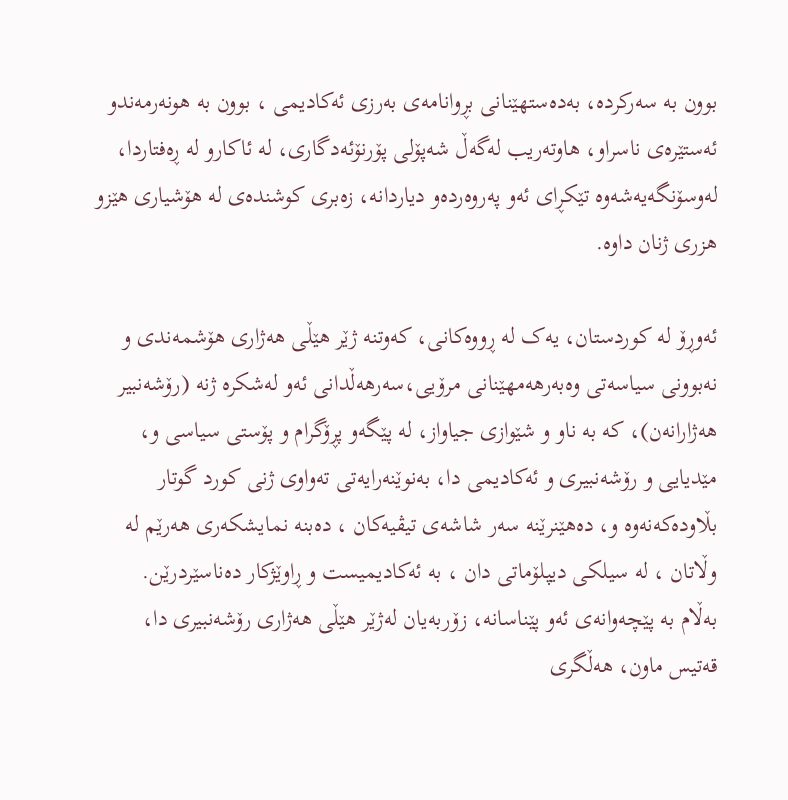بوون بە سەرکردە، بەدەستهێنانی بڕوانامەی بەرزی ئەکادیمی ، بوون بە هونەرمەندو ئەستێرەی ناسراو، هاوتەریب لەگەڵ شەپۆلی پۆرنۆئەدگاری، لە ئاکارو لە ڕەفتاردا، لەوسۆنگەیەشەوە تێکڕای ئەو پەروەردەو دیاردانە، زەبری کوشندەی لە هۆشیاری هێزو هزری ژنان داوە.

ئەوڕۆ لە کوردستان، یەک لە ڕووەکانی، کەوتنە ژێر هێڵی هەژاری هۆشمەندی و نەبوونی سیاسەتی وەبەرهەمهێنانی مرۆیی،سەرهەڵدانی ئەو لەشکرە ژنە (رۆشەنبیر هەژارانەن)، کە بە ناو و شێوازی جیاواز، لە پێگەو پڕۆگرام و پۆستی سیاسی و، مێدیایی و رۆشەنبیری و ئەکادیمی دا، بەنوێنەرایەتی تەواوی ژنی کورد گوتار بڵاودەکەنەوە و، دەهێنرێنە سەر شاشەی تیڤیەکان ، دەبنە نمایشکەری هەرێم لە وڵاتان ، لە سیلکی دیپلۆماتی دان ، بە ئەکادیمیست و ڕاوێژکار دەناسێردرێن.
بەڵام بە پێچەوانەی ئەو پێناسانە، زۆربەیان لەژێر هێڵی هەژاری رۆشەنبیری دا، قەتیس ماون، هەڵگری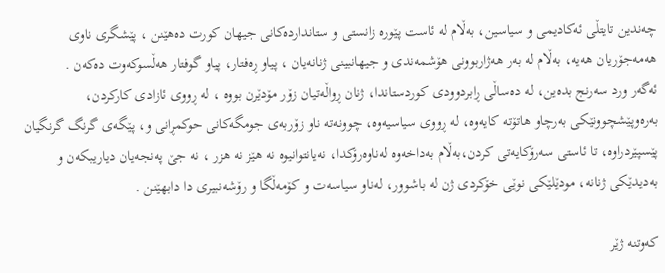چەندین تایتڵی ئەکادیمی و سیاسین، بەڵام لە ئاست پێورە زانستی و ستانداردەکانی جیهان کورت دەهێنن ، پێشگری ناوی هەمەجۆریان هەیە، بەڵام لە بەر هەژاربوونی هۆشمەندی و جیهانبینی ژنانەیان ، پیاو ڕەفتار، پیاو گوفتار هەڵسوکەوت دەکەن .
ئەگەر ورد سەرنج بدەین، لە دەساڵی ڕابردوودی کوردستاندا، ژنان ڕواڵەتیان زۆر مۆدێرن بووە ، لە ڕووی ئازادی کارکردن، بەرەوپێشچوونێكی بەرچاو هاتۆتە كایەوە، لە ڕووی سیاسیەوە، چوونەتە ناو زۆربەی جومگەكانی حوکمڕانی و، پێگەی گرنگ گرنگیان پێسپێردراوە، تا ئاستی سەرۆکایەتی کردن،بەڵام بەداخەوە لەناوەرۆکدا، نەیانتوانیوە نە هێز نە هزر ، نە جێ پەنجەیان دیاریبکەن و بەدیدێکی ژنانە، مودێلێکی نوێی خۆکردی ژن لە باشوور، لەناو سیاسەت و کۆمەڵگا و رۆشەنبیری دا دابهێنن .

کەوتنە ژێر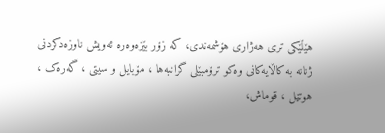هێڵێکی تری هەژاری هۆشمەندی، کە زۆر بێزەوەرە ئەویش ناوزەدکردنی ژنانە بە کاڵایەکانی وەکو ترۆمبێلی گرانبەها ، مۆبایل و سیتی ، گەرەک ، هوتێل ، قوماش،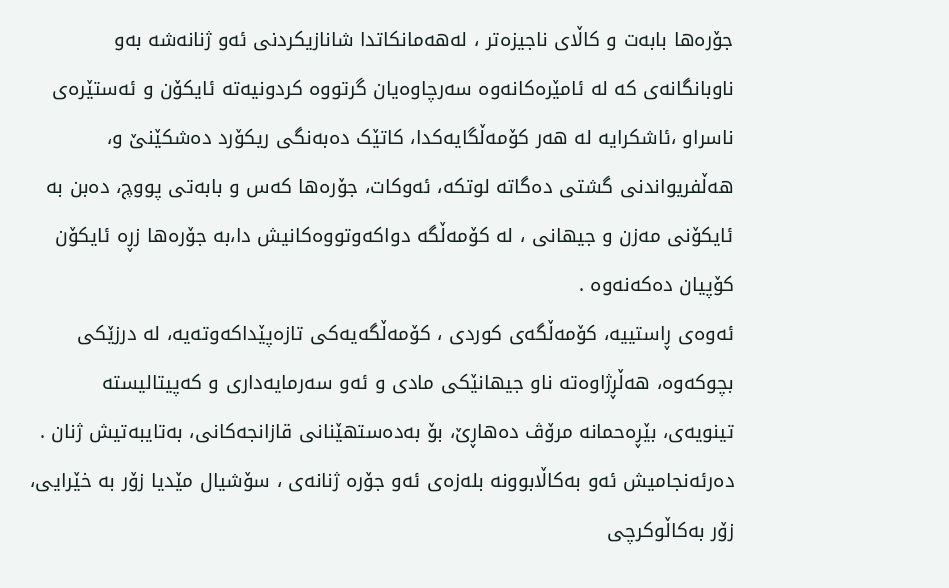جۆرەها بابەت و کاڵای ناجیزەتر ، لەهەمانکاتدا شانازیکردنی ئەو ژنانەشە بەو ناوبانگانەی کە لە ئامێرەکانەوە سەرچاوەیان گرتووە کردونیەتە ئایکۆن و ئەستێرەی ناسراو ،ئاشکرایە لە هەر کۆمەڵگایەکدا، کاتێک دەبەنگی ریکۆرد دەشکێنێ و، هەڵفریواندنی گشتی دەگاتە لوتکە، ئەوکات، جۆرەها کەس و بابەتی پووچ، دەبن بە ئایکۆنی مەزن و جیهانی ، لە کۆمەڵگە دواکەوتووەکانیش دا،بە جۆرەها زڕە ئایکۆن کۆپیان دەکەنەوە .
ئەوەی ڕاستییە، کۆمەڵگەی کوردی ، کۆمەڵگەیەکی تازەپێداکەوتەیە، لە درزێکی بچوکەوە، هەڵڕژاوەتە ناو جیهانێکی مادی و ئەو سەرمایەداری و کەپیتالیستە تینویەی، بێڕەحمانە مرۆڤ دەهاڕێ، بۆ بەدەستهێنانی قازانجەکانی، بەتایبەتیش ژنان .
دەرئەنجامیش ئەو بەكاڵابوونە بلەزەی ئەو جۆرە ژنانەی ، سۆشیال مێدیا زۆر بە خێرایی، زۆر بەکاڵوکرچی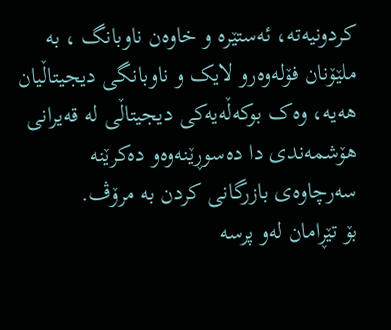کردونیەتە، ئەستێرە و خاوەن ناوبانگ ، بە ملێۆنان فۆلەوەرو لایک و ناوبانگی دیجیتاڵیان هەیە، وەک بوکەڵەیەکی دیجیتاڵی لە قەیرانی هۆشمەندی دا دەسوڕێنەوەو دەکرێنە سەرچاوەی بازرگانی کردن بە مرۆڤ.
بۆ تێڕامان لەو پرسە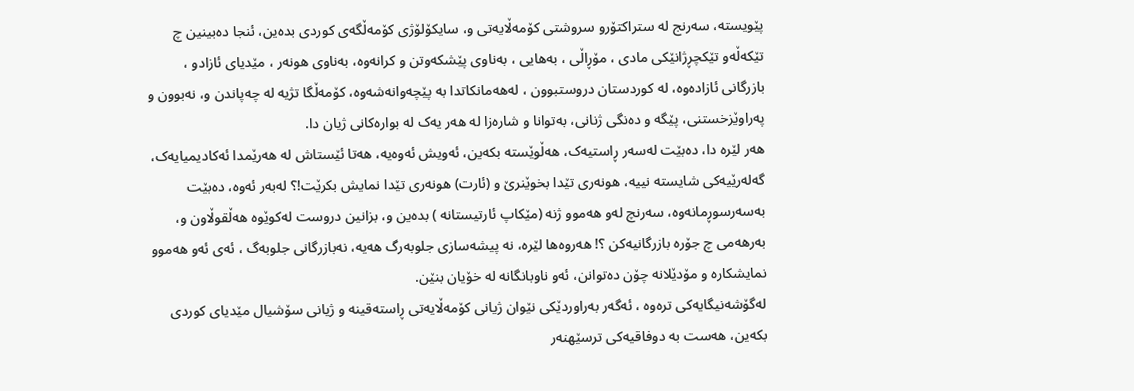پێویستە، سەرنج لە ستراکتۆرو سروشتی کۆمەڵایەتی و، سایکۆلۆژی کۆمەڵگەی کوردی بدەین، ئنجا دەبینین چ تێکەڵەو تێکچڕژانێکی مادی ، مۆڕاڵی ، بەهایی ، بەناوی پێشکەوتن و کرانەوە، بەناوی هونەر ، مێدیای ئازادو ، بازرگانی ئازادەوە، لە کوردستان دروستبوون ، لەهەمانکاتدا بە پێچەوانەشەوە، کۆمەڵگا تژیە لە چەپاندن و، نەبوون و پەراوێزخستنی، پێگە و دەنگی ژنانی، بەتوانا و شارەزا لە هەر یەک لە بوارەکانی ژیان دا.
هەر لێرە دا، دەبێت لەسەر ڕاستیەک، هەڵوێستە بکەین، ئەویش ئەوەیە، هەتا ئێستاش لە هەرێمدا ئەکادیمیایەک، گەلەرێیەکی شایستە نییە، هونەری تێدا بخوێنرێ و (ئارت) هونەری تێدا نمایش بکرێت!؟ لەبەر ئەوە، دەبێت بەسەرسوڕمانەوە، سەرنچ لەو هەموو ژنە (مێکاپ ئارتیستانە ) بدەین و، بزانین دروست لەکوێوە هەڵقوڵاون و، بەرهەمی چ جۆرە بازرگانیەکن ؟! هەروەها لێرە، نە پیشەسازی جلوبەرگ هەیە، نەبازرگانی جلوبەگ ، ئەی ئەو هەموو نمایشکارە و مۆدێلانە چۆن دەتوانن، ئەو ناوبانگانە لە خۆیان بنێن.
لەگۆشەنیگایەکی ترەوە ، ئەگەر بەراوردێکی نێوان ژیانی کۆمەڵایەتی ڕاستەقینە و ژیانی سۆشیال مێدیای کوردی بکەین، هەست بە دوفاقیەکی ترسێهنەر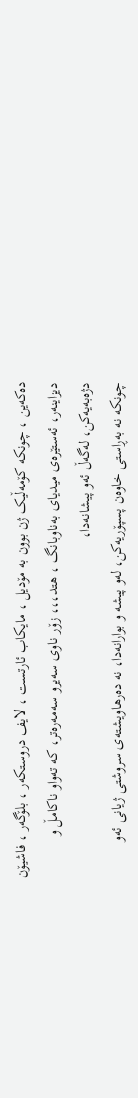دەکەین ، چونکە کۆمەڵیک ژن بوون بە مۆدیل ، مایکاب ئارتست ، لایف دروستکەر ، بلۆگەر ، فاشیۆن دیزاینەر، ئەستێرەی میدیای بەناوبانگ ، هتد،،، زۆر ناوی سەیرو سەمەرەتر، کە تەواو ناکامڵ و دژەبەیەکن، لەگەڵ ئەو پیشانەدا،
چونکە نە بەڕاستی خاوەن پسپۆریەکن، لەو پیشە و بوارانەدا، نە دەرهاویشتەی سروشتی ژیانی ئەو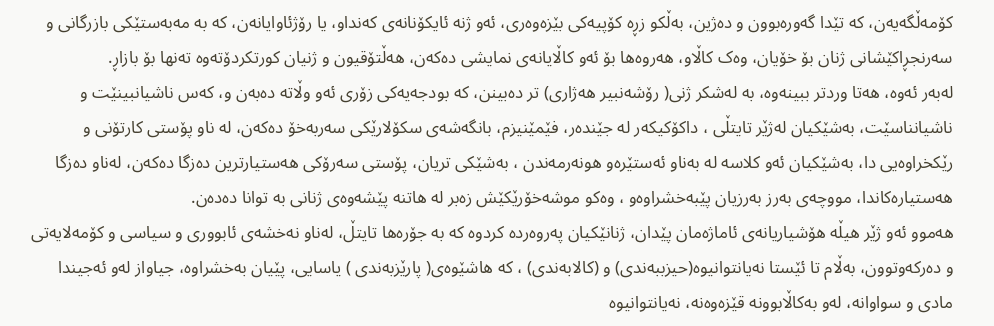کۆمەڵگەیەن، کە تێدا گەورەبوون و دەژین، بەڵکو زڕە کۆپیەکی بێزەوەری، ئەو ژنە ئایکۆنانەی کەنداو، یا رۆژئاوایانەن، كە بە مەبەستێکی بازرگانی و سەرنجڕاکێشانی ژنان بۆ خۆیان، وەک کاڵاو، هەروەها بۆ ئەو کاڵایانەی نمایشی دەکەن، هەڵتۆقیون و ژنیان کورتکردۆتەوە تەنها بۆ بازاڕ.
لەبەر ئەوە، هەتا وردتر ببینەوە، بە لەشکر ژنی( رۆشەنبیر هەژاری) تر دەبینن، کە بودجەیەکی زۆری ئەو وڵاتە دەبەن و، کەس ناشیانبینێت و ناشیانناسێت، بەشێکیان لەژێر تایتڵی ، داکۆکیکەر لە جێندەر، فێمێنیزم، بانگەشەی سکۆلارێکی سەربەخۆ دەکەن، لە ناو پۆستی کارتۆنی و رێکخراوەیی دا، بەشێکیان ئەو کلاسە لە بەناو ئەستێرەو هونەرمەندن ، بەشێکی تریان، پۆستی سەرۆکی هەستیارترین دەزگا دەکەن، لەناو دەزگا هەستیارەکاندا، مووچەی بەرز بەرزیان پێبەخشراوەو ، وەکو موشەخۆرێکێش زەبر لە هاتنە پێشەوەی ژنانی بە توانا دەدەن.
هەموو ئەو ژێر هیڵە هۆشیاریانەی ئاماژەمان پێدان، ژنانێکیان پەروەردە کردوە کە بە جۆرەها تایتڵ، لەناو نەخشەی ئابووری و سیاسی و کۆمەلایەتی و دەرکەوتوون، بەڵام تا ئێستا نەیانتوانیوە(حیزببەندی) و (کالابەندی) ، کە هاشێوەی( پارێزبەندی ) یاسایی، پێیان بەخشراوە، جیاواز لەو ئەجیندا مادی و سواوانە، لەو بەكاڵابوونە قێزەوەنە، نەیانتوانیوە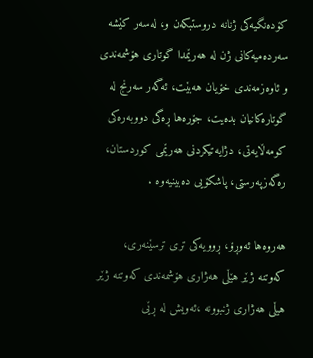کۆدەنگیەکی ژنانە دروستبکەن و، لەسەر کێشە سەردەمیەکانی ژن لە هەرێمدا گوتاری هۆشمەندی و ئاوەزمەندی خۆیان هەبێت، ئەگەر سەرنج لە گوتارەکانیان بدەیت، جۆرەها ڕەگی دووبەرەکی کومەڵایەتی، دژایەتیکردنی هەرێمی کوردستان، رەگەزپەرستی، پاشکۆیی دەبینیەوە .

هەروەها ئەوڕۆ، ڕوویەکی تری ترسێنەری، کەوتنە ژێر هێڵی هەژاری هۆشمەندی کەوتنە ژێر هیڵی هەژاری ژنبوونە ،ئەویش لە ڕێی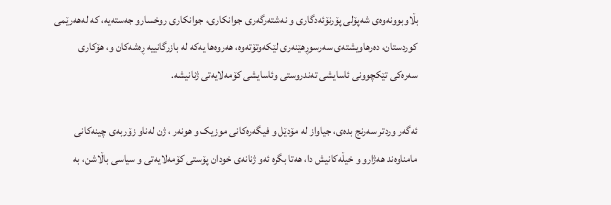بڵاوبوونەوەی شەپۆلی پۆرنۆئەدگاری و نەشتەرگەری جوانکاری، جوانکاری روخسارو جەستەیە، کە لەهەرێمی کوردستان، دەرهاویشتەی سەرسوڕهێنەری لێکەوتۆتەوە، هەروەها یەکە لە بازرگانییە ڕەشەکان و، هۆکاری سەرەکی تێکچوونی ئاسایشی تەندروستی وئاسایشی کۆمەلایەتی ژنانیشە.

ئەگەر وردتر سەرنج بدەی، جیاواز لە مۆدێل و فیگەرەکانی موزیک و هونەر ، ژن لەناو زۆربەی چینەکانی مامناوەند هەژارو و خیڵەکانیش دا، هەتا بگرە ئەو ژنانەی خودان پۆستی کۆمەلایەتی و سیاسی باڵاشن، بە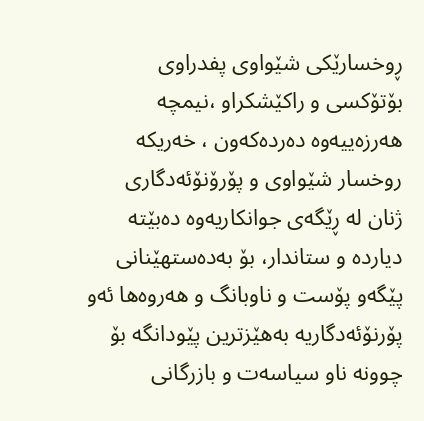ڕوخسارێکی شێواوی پفدراوی بۆتۆکسی و راکێشکراو ،نیمچە هەرزەییەوە دەردەکەون ، خەریکە روخسار شێواوی و پۆرۆنۆئەدگاری ژنان لە ڕێگەی جوانکاریەوە دەبێتە دیاردە و ستاندار، بۆ بەدەستهێنانی پێگەو پۆست و ناوبانگ و هەروەها ئەو پۆرنۆئەدگاریە بەهێزترین پێودانگە بۆ چوونە ناو سیاسەت و بازرگانی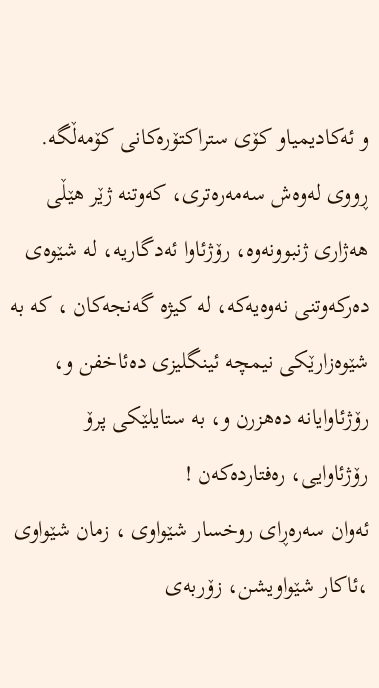و ئەکادیمیاو کۆی ستراکتۆرەکانی کۆمەڵگە.
ڕووی لەوەش سەمەرەتری، کەوتنە ژێر هێڵی هەژاری ژنبوونەوە، رۆژئاوا ئەدگاریە، لە شێوەی دەرکەوتنی نەوەیەکە، لە کیژە گەنجەکان ، کە بە شێوەزارێکی نیمچە ئینگلیزی دەئاخفن و، رۆژئاوایانە دەهزرن و، بە ستایلێکی پرۆ رۆژئاوایی، رەفتاردەکەن !
ئەوان سەرەڕای روخسار شێواوی ، زمان شێواوی ،ئاکار شێواویشن، زۆربەی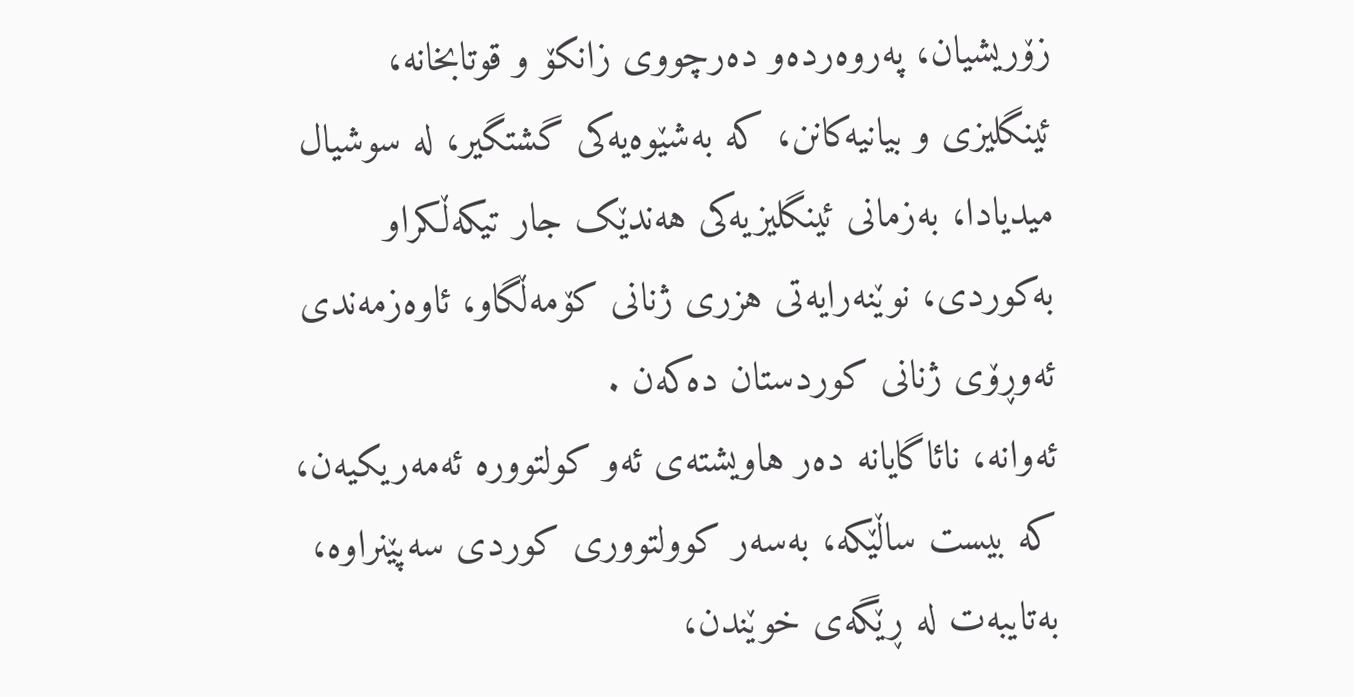زۆریشیان، پەروەردەو دەرچووی زانکۆ و قوتابخانە، ئینگلیزی و بیانیەکانن، کە بەشێوەیەکی گشتگیر، لە سوشیال میدیادا، بەزمانی ئینگلیزیەکی هەندێک جار تیكەڵکراو بەکوردی، نوێنەرایەتی هزری ژنانی کۆمەڵگاو، ئاوەزمەندی ئەوڕۆی ژنانی کوردستان دەکەن .
ئەوانە، نائاگایانە دەر هاویشتەی ئەو کولتوورە ئەمەریکیەن، کە بیست ساڵێکە، بەسەر کوولتووری کوردی سەپێنراوە، بەتایبەت لە ڕێگەی خوێندن،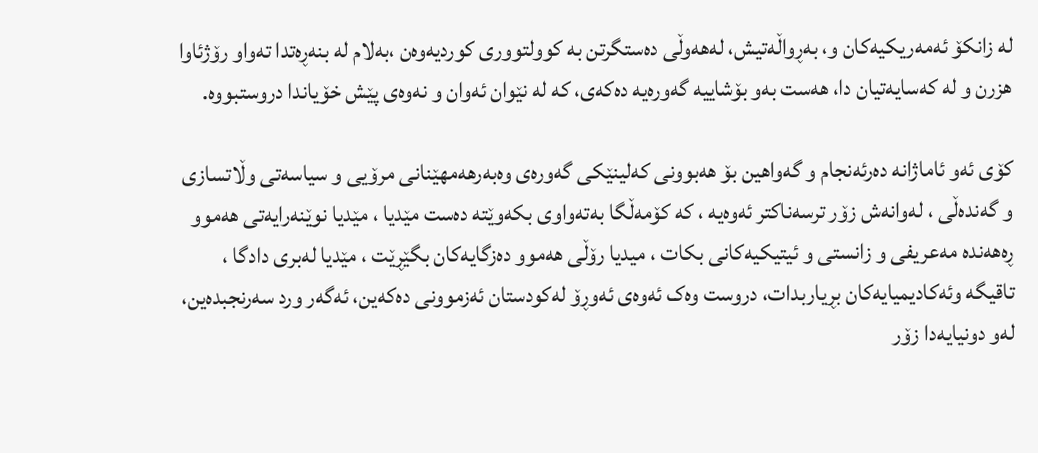لە زانکۆ ئەمەریکیەکان و، بەڕواڵەتیش، لەهەوڵی دەستگرتن بە کوولتووری کوردیەوەن ،بەلام لە بنەڕەتدا تەواو رۆژئاوا هزرن و لە کەسایەتیان دا، هەست بەو بۆشاییە گەورەیە دەکەی، کە لە نێوان ئەوان و نەوەی پێش خۆیاندا دروستبووە.

کۆی ئەو ئاماژانە دەرئەنجام و گەواهین بۆ هەبوونی کەلینێکی گەورەی وەبەرهەمهێنانی مرۆیی و سیاسەتی وڵاتسازی و گەندەڵی ، لەوانەش زۆر ترسەناکتر ئەوەیە ، کە کۆمەڵگا بەتەواوی بکەوێتە دەست مێدیا ، مێدیا نوێنەرایەتی هەموو ڕەهەندە مەعریفی و زانستی و ئیتیکیەکانی بکات ، میدیا رۆڵی هەموو دەزگایەکان بگێڕێت ، مێدیا لەبری دادگا ، تاقیگە وئەکادیمیایەکان بڕیاربدات، دروست وەک ئەوەی ئەوڕۆ لەکودستان ئەزموونی دەکەین، ئەگەر ورد سەرنجبدەین، لەو دونیایەدا زۆر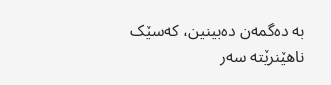بە دەگمەن دەبینین، کەسێک ناهێنرێتە سەر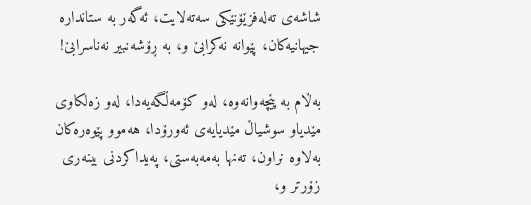شاشەی تەلەفزێۆنێکی سەتەلایت، ئەگەر بە ستاندارە جیهانیەکان، پێوانە نەکرابێ و، بە ڕۆشەنبیر نەناسرابێ!

بەڵام بە پێچەوانەوە، لەو کۆمەڵگەیەدا، لەو زەلکاوی مێدیاو سوشیاڵ مێدیایەی ئەورۆدا، هەموو پێوەرەکان بەلاوە نراون، تەنها بەمەبەستی، پەیداکردنی بینەری زۆرتر و،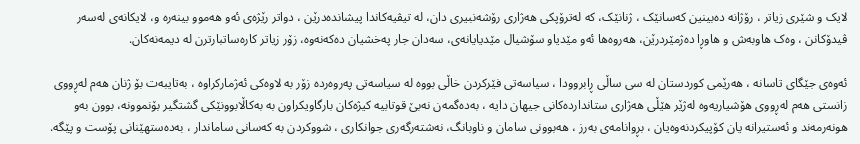لایک و شێری زیاتر ، رۆژانە دەبینین کەسانێک ، ژنانێک، کە لەترۆپکی هەژاری رۆشەنبیری دان، لە تیڤیەکاندا پیشاندەدرێن ، دواتر رێژەی ئەو هەموو بینەرە و، لایکانەی لەسەر ڤیدۆکانن ، وەک هاوبەش و هاوڕا دەژمێردرێن، هەروەها ئەو مێدیاو سۆشیال مێدیایانەی، سەدان جار پەخشیان دەکەنەوە، زۆر زیاتر کارەساتبارترن لە دیمەنەکان.

ئەوەی جێگای تاسانە ، هەرێمی کوردستان لە سی ساڵی ڕابروودا ، سیاسەتی فێرکردن خاڵی بووە لە سیاسەتی پەروەردە زۆر بە لاوەکی ئەژمارکراوە ، بەتایبەت بۆ ژنان هەم لەڕووی زانستی هەم لەڕووی هۆشیاریەوە لەژێر هێڵی هەژاری ستانداردەکانی جیهان دایە ، بەدەگمەن نەبێ قوتابیە کیژەکان بارگاویکراون بە بەكاڵابوونێکی گشتگیر بۆنموونە، بوون بەو هونەرمەند و ئەستیرانە یان کۆپیکردنەوەیان ، بڕوانامەی بەرز ، هەبوونی سامان و ناوبانگ، نەشتەرگەری جوانکاری ، شووکردن بە کەسانی ساماندار ، بەدەستهێنانی پۆست و پێگە.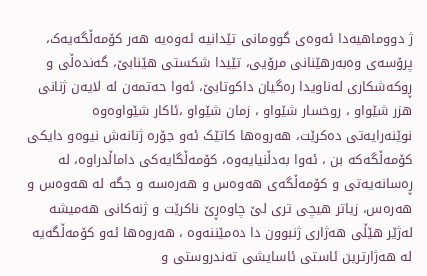ژ دووماهیەدا ئەوەی گوومانی تێدانیە ئەوەیە هەر کۆمەڵگەیەک، پرۆسەی وەبەرهێنانی مرۆیی، تێیدا شکستی هێنابێ، گەندەڵی و ڕوکەشکاری لەناویدا رەگیان داکوتابێ، ئەوا حەتمەن لە لایەن ژنانی هزر شێواو ، روخسار شێواو ، زمان شێواو ،ئاکار شێواوەوە نوێنەرایەتی دەکرێت، هەروەها كاتێک ئەو جۆرە ژنانەش نیوەو دایکی کۆمەڵگەکە بن ، ئەوا بەدڵنیایەوە، کۆمەڵگایەکی داماڵدراوە، لە ڕەسانەیەتی و کۆمەڵگەی هەوەس و هەرەسە و جگە لە هەوەس و هەرەس، زیاتر هیچی تری لێ چاوەڕێ ناکرێت و ژنەکانی هەمیشە لەژێر هێڵی هەژاری ژنبوون دا دەمێننەوە ، هەروەها ئەو کۆمەڵگەیە لە هەژارترین ئاستی ئاسایشی تەندروستی و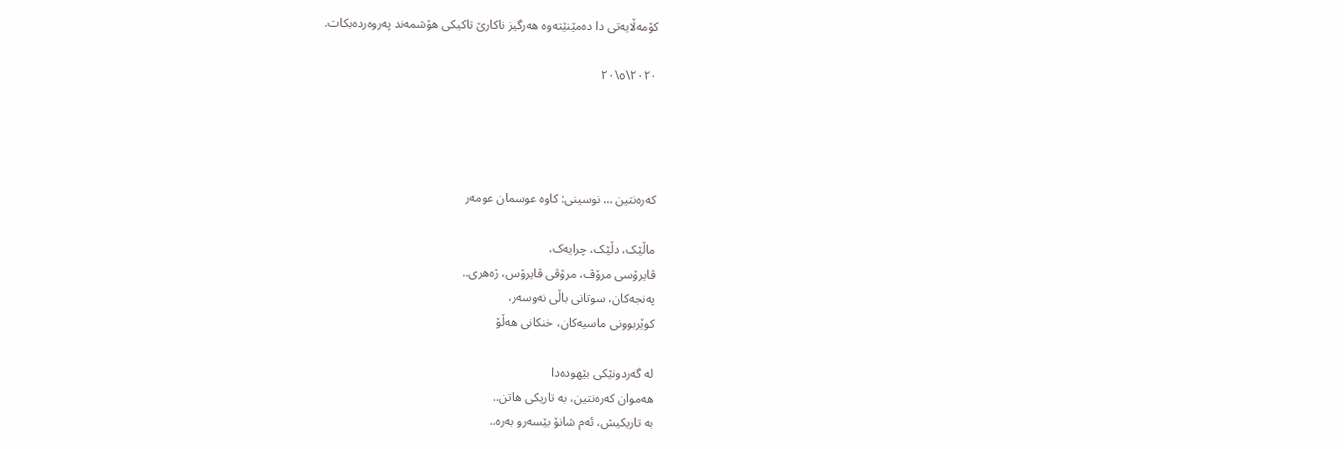کۆمەڵایەتی دا دەمێنێتەوە هەرگیز ناکارێ تاکیكی هۆشمەند پەروەردەبکات.

٢٠٢٠\٥\٢٠




کەرەنتین … نوسینی: کاوە عوسمان عومەر

ماڵێک، دڵێک، چرایەک،
ڤایرۆسی مرۆڤ، مرۆڤی ڤایرۆس، ژەهری..
پەنجەکان، سوتانی باڵی نەوسەر،
کوێربوونی ماسیەکان، خنکانی هەڵۆ

لە گەردونێکی بێهودەدا
هەموان کەرەنتین، بە تاریکی هاتن..
بە تاریکیش، ئەم شانۆ بێسەرو بەرە..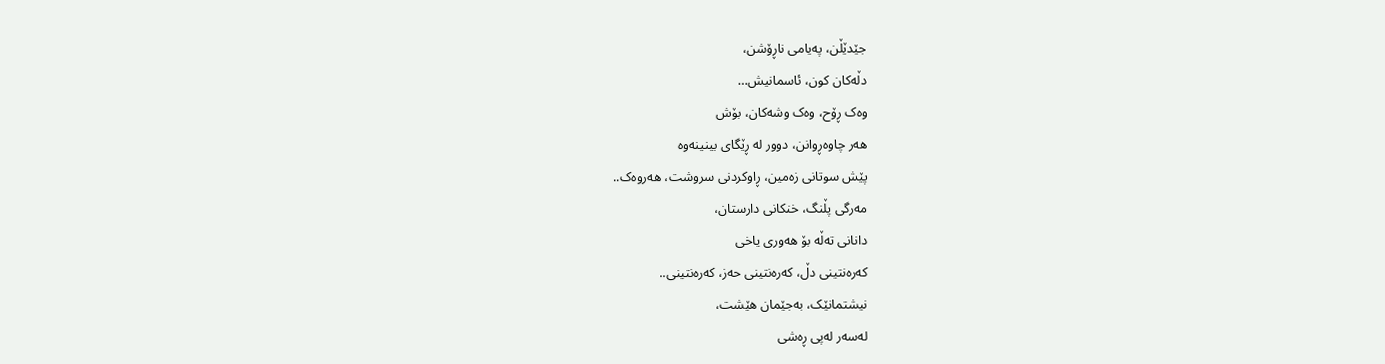جێدێڵن، پەیامی ناڕۆشن،
دڵەکان کون، ئاسمانیش…
وەک ڕۆح، وەک وشەکان، بۆش
هەر چاوەڕوانن، دوور لە ڕێگای بینینەوە
پێش سوتانی زەمین، ڕاوکردنی سروشت، هەروەک..
مەرگی پڵنگ، خنکانی دارستان،
دانانی تەڵە بۆ هەوری یاخی
کەرەنتینی دڵ، کەرەنتینی حەز، کەرەنتینی..
نیشتمانێک، بەجێمان هێشت،
لەسەر لەپی ڕەشی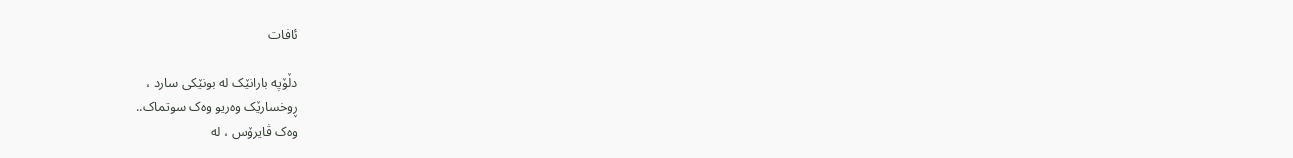ئافات

دڵۆپە بارانێک لە بونێکی سارد ،
ڕوخسارێک وەریو وەک سوتماک..
وەک ڤایرۆس ، لە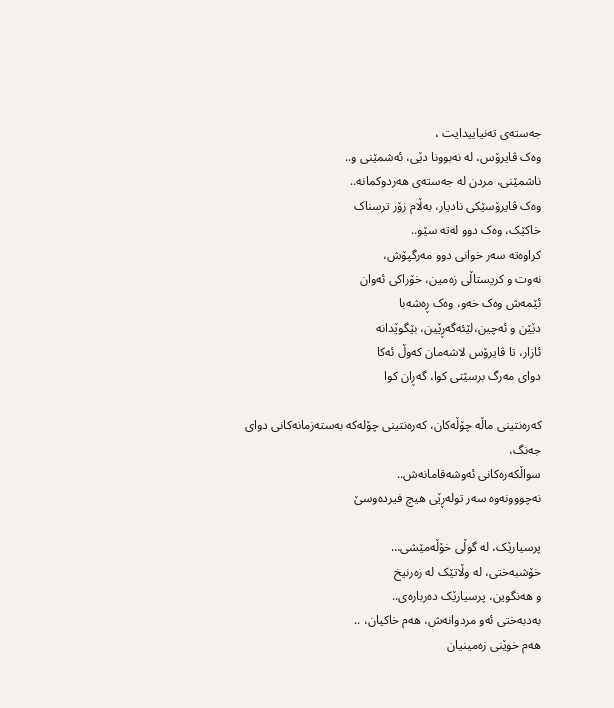جەستەی تەنیاییدایت ،
وەک ڤایرۆس، لە نەبوونا دێی، ئەشمێنی و..
ناشمێنی، مردن لە جەستەی هەردوکمانە..
وەک ڤایرۆسێکی نادیار، بەڵام زۆر ترسناک
خاکێک، وەک دوو لەتە سێو..
کراوەتە سەر خوانی دوو مەرگپۆش،
نەوت و کریستاڵی زەمین، خۆراکی ئەوان
ئێمەش وەک خەو، وەک ڕەشەبا
دێێن و ئەچین،لێئەگەڕێین، بێگوێدانە
ئازار، تا ڤایرۆس لاشەمان کەوڵ ئەکا
دوای مەرگ برسێتی کوا، گەڕان کوا

کەرەنتینی ماڵە چۆڵەکان، کەرەنتینی چۆلەکە بەستەزمانەکانی دوای جەنگ،
سواڵکەرەکانی ئەوشەقامانەش..
نەچووونەوە سەر تولەڕێی هیچ فیردەوسێ

پرسیارێک، لە گوڵی خۆڵەمێشی…
خۆشبەختی، لە وڵاتێک لە زەرنیخ
و هەنگوین، پرسیارێک دەربارەی..
بەدبەختی ئەو مردوانەش، هەم خاکیان، ..
هەم خوێنی زەمینیان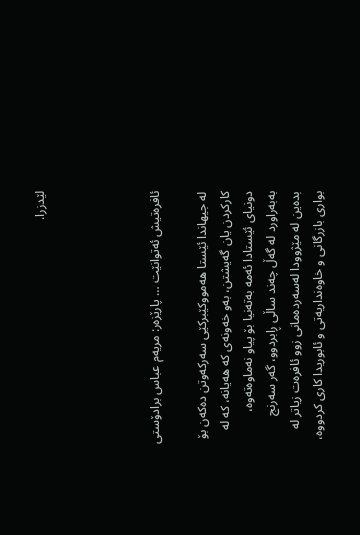لێدزرا.




ئافرەتیش ئەتوانێت … پارێزەر: مریەم عباس برادۆستی

لە جيهاندا ئێستا هەمووکێبرکێی سەرکەوتن دەکەن بۆ كاركردن یان گەیشتن، بەو خەونەی کە هەیانە، کە لە دونیای ئێستادا ئەمە بەتەنیا بۆ پیاو نەماوەتەوە، بەبەراورد لە گەڵ چەند ساڵی ڕابردوو، گەر سەرنج بدەین لە مێژوودا لەسەردەمانی زوو ئافرەت زیاتر لە بواری بازرگانی و خاوەنداریەتی و ئابوریدا کاری کردووە،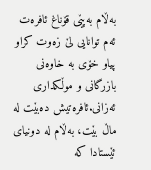بەڵام بەپێی قۆناغ ئافرەت ئەم توانایی لێ زەوت کراو پیاو خۆی بە خاوەنی بازرگانی و موڵکداری ئەزانی.ئافرەتیش دەبێت لە ماڵ بێت، بەڵام لە دونیای ئێستادا کە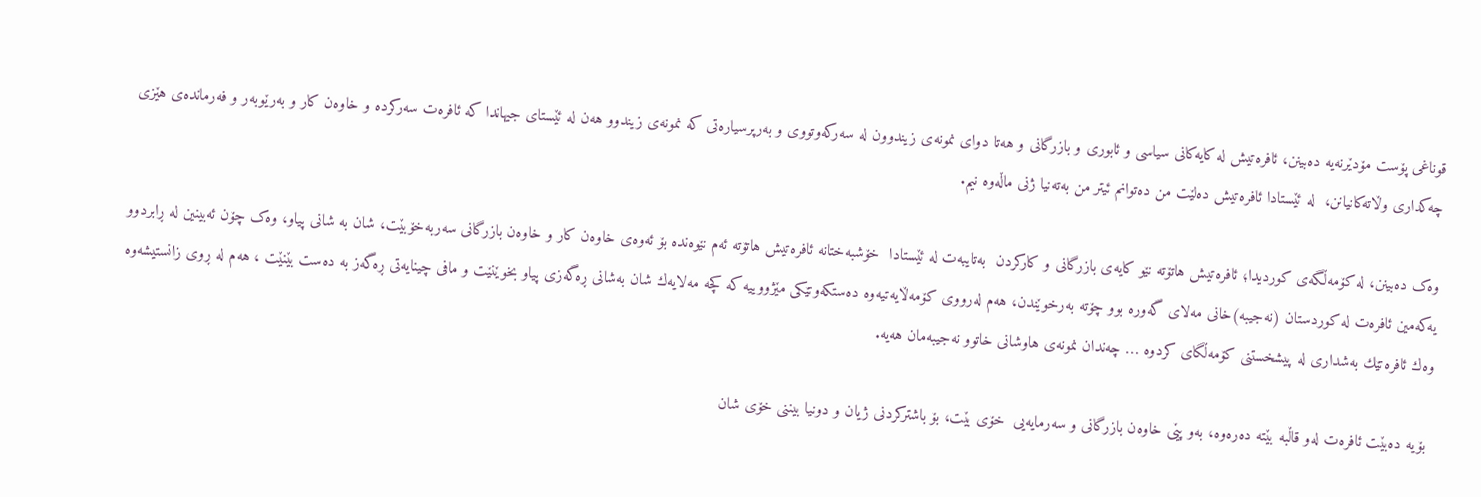قوناغی پۆست مۆدێرنەیە دەبینن، ئافرەتیش لە کایەکانی سیاسی و ئابوری و بازرگانی و هەتا دوای نمونەی زیندوون لە سەرکەوتووی و بەرپرسیارەتی کە نمونەی زیندوو هەن لە ئێستای جیهاندا کە ئافرەت سەرکردە و خاوەن کار و بەرێوبەر و فەرماندەی هێزی چەکداری وڵاتەکانیانن،  لە ئێستادا ئافرەتیش دەلێت من دەتوانم ئیتر من بەتەنیا ژنی ماڵەوە نیم.

وەک دەبینن، لە کۆمەڵگەی کوردیدا؛ ئافرەتیش هاتۆتە نێو کایەی بازرگانی و كاركردن  بەتایبەت لە ئێستادا  خۆشبەختانە ئافرەتيش هاتۆتە ئەم نێوەندە بۆ ئەوەی خاوەن کار و خاوەن بازرگانی سەربەخۆبێت، شان بە شانی پیاو، وەک چۆن ئەبینین لە ڕابردوو یەکەمین ئافرەت لە کوردستان (نەجیبە)خانی مەلای گەورە بوو چۆتە بەرخوێندن، هەم لەرووی کۆمەڵایەتیەوە دەستکەوتێکی مێژووییە کە کچە مەلایەك شان بەشانی ڕەگەزی پیاو بخوێنێت و مافی چینایەتی ڕەگەز بە دەست بێنێت ، هەم لە ڕوی زانستیشەوە وەك ئافرەتێك بەشداری لە پیشخستنی کۆمەڵگای کردوە … چەندان نمونەی هاوشانی خاتوو نەجیبەمان هەیە.

 بۆیە دەبێت ئافرەت لەو قاڵبە بێتە دەرەوە، بەو پێی خاوەن بازرگانی و سەرمایەیی  خۆی بێت، بۆ باشترکردنی ژیان و دونیا بیننی خۆی شان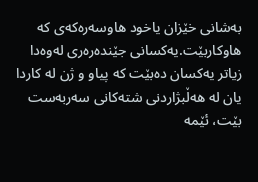بەشانی خێزان یاخود هاوسەرەکەی کە هاوکاربێت.يەكسانی جێندەرەری لەوەدا زیاتر یەکسان دەبێت کە پیاو و ژن لە کاردا یان لە هەڵبژاردنی شتەکانی سەربەست بێت، ئێمە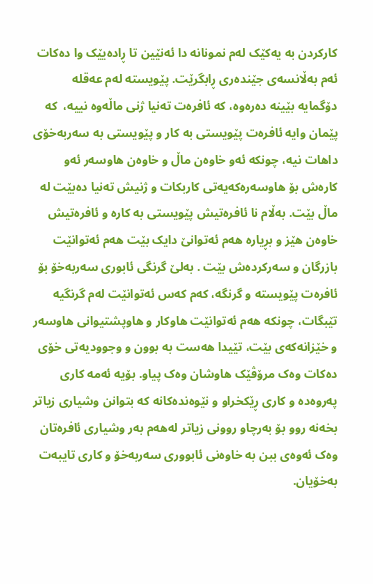کارکردن بە یەکێک لەم نمونانە دا ئەنێین تا ڕادەیێک وا دەکات ئەم بەڵانسەی جێندەری ڕابگرێت. پێویستە لەم عەقلە دۆگمایە بێینە دەرەوە، کە ئافرەت تەنیا ژنی ماڵەوە نییە،  کە پێمان وایە ئافرەت پێویستی بە کار و پێویستی بە سەربەخۆی داهات نیە، چونکە ئەو خاوەن ماڵ و خاوەن هاوسەر ئەو کارەش بۆ هاوسەرەکەیەتی کاربکات و ژنیش تەنیا دەبێت لە ماڵ بێت. بەڵام نا ئافرەتیش پێویستی بە کارە و ئافرەتیش خاوەن هێز و بڕیارە هەم ئەتوانێ دایک بێت هەم ئەتوانێت بازرگان و سەرکردەش بێت . بەلێ گرنگی ئابوری سەربەخۆ بۆ ئافرەت پێویستە و گرنگە، کەم کەس ئەتوانێت لەم گرنگیە تێبگات، چونکە هەم ئەتوانێت هاوکار و هاوپشتیوانی هاوسەر و خێزانەکەی بێت، تێیدا هەست بە بوون و وجوودیەتی خۆی دەکات وەک مرۆڤێک هاوشان وەک پیاو. بۆیە ئەمە کاری پەروەدە و کاری ڕێکخراو و نێوەندەکانە کە بتوانن وشیاری زیاتر بخەنە روو بۆ بەرچاو روونی زیاتر لەهەم بەر وشیاری ئافرەتان وەک ئەوەی ببن بە خاوەنی ئابووری سەربەخۆ و کاری تایبەت بەخۆیان.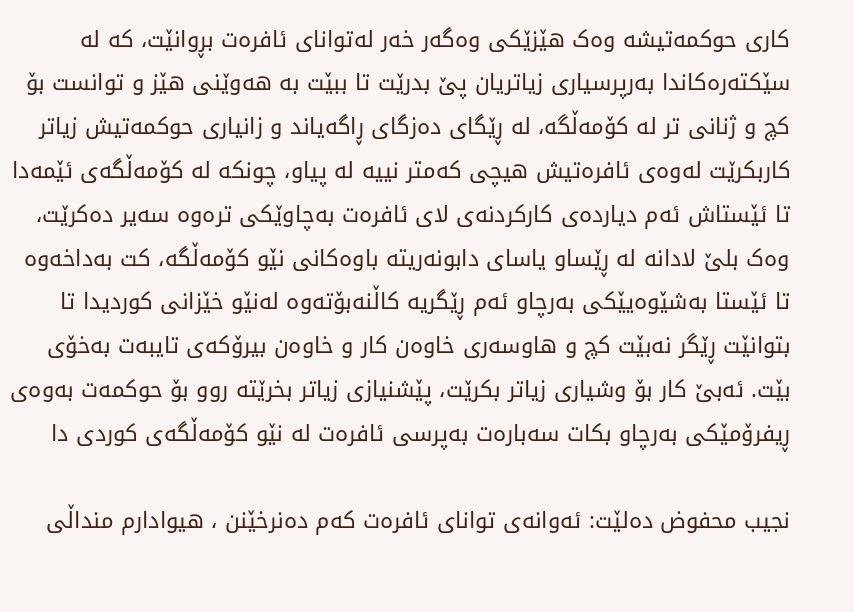کاری حوکمەتیشە وەک هێزێکی وەگەر خەر لەتوانای ئافرەت بڕوانێت، کە لە سێکتەرەکاندا بەرپرسیاری زیاتریان پێ بدرێت تا ببێت بە هەوێنی هێز و توانست بۆ کچ و ژنانی تر لە کۆمەڵگە، لە ڕێگای دەزگای ڕاگەیاند و زانیاری حوکمەتیش زیاتر کاربکرێت لەوەی ئافرەتیش هیچی کەمتر نییە لە پیاو، چونکە لە کۆمەڵگەی ئێمەدا تا ئێستاش ئەم دیاردەی کارکردنەی لای ئافرەت بەچاوێکی ترەوە سەیر دەکرێت، وەک بلێ لادانە لە ڕێساو یاسای دابونەریتە باوەکانی نێو کۆمەڵگە، کت بەداخەوە تا ئێستا بەشێوەیێکی بەرچاو ئەم ڕێگریە کاڵنەبۆتەوە لەنێو خێزانی کوردیدا تا بتوانێت ڕێگر نەبێت کچ و هاوسەری خاوەن کار و خاوەن بیرۆکەی تایبەت بەخۆی بێت. ئەبێ کار بۆ وشیاری زیاتر بکرێت، پێشنیازی زیاتر بخرێتە روو بۆ حوکمەت بەوەی ڕیفرۆمێکی بەرچاو بکات سەبارەت بەپرسی ئافرەت لە نێو کۆمەڵگەی کوردی دا

نجیب محفوض دەلێت: ئەوانەی توانای ئافرەت کەم دەنرخێنن ، هیوادارم منداڵی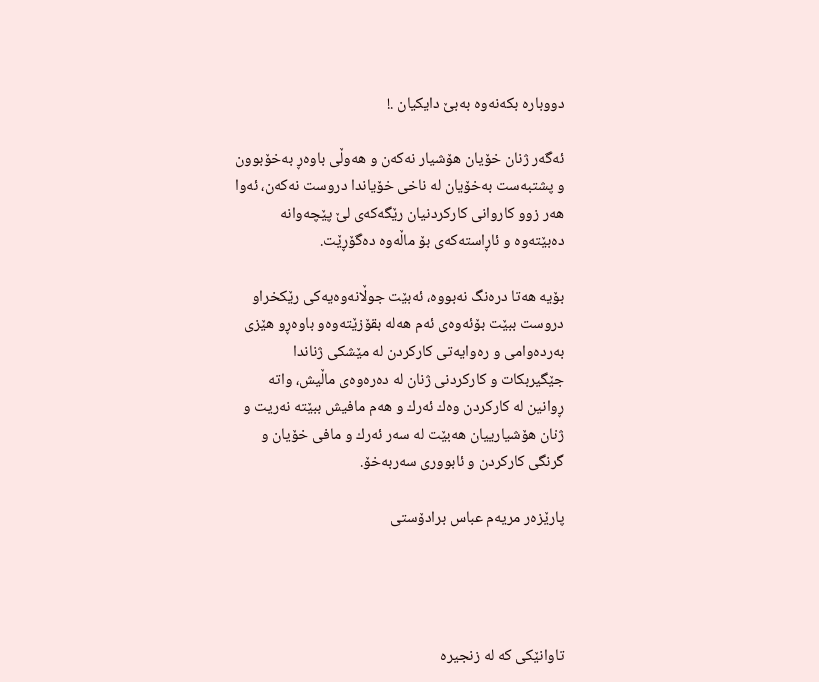دووبارە بکەنەوە بەبێ دایکیان .!

ئەگه‌ر ژنان خۆیان هۆشیار نەکەن و هەوڵی باوەڕ بەخۆبوون و پشتبەست بەخۆیان لە ناخی خۆیاندا دروست نەکەن، ئەوا هەر زوو کاروانی کارکردنیان رێگەکەی لێ پێچەوانە دەبێتەوە و ئاڕاستەکەی بۆ ماڵەوە دەگۆڕێت.

بۆیە هەتا دره‌نگ نەبووە، ئەبێت جوڵانه‌وه‌یه‌كى رێكخراو دروست ببێت بۆئەوەی ئەم هەلە بقۆزێتەوەو باوەڕو هێزی بەردەوامی و رەوایەتی کارکردن لە مێشکی ژناندا جێگیربکات و كاركردنی ژنان له‌ ده‌ره‌وه‌ی ماڵیش، واته‌ ڕوانین له‌ كاركردن وه‌ك ئه‌رك و هه‌م مافیش ببێته‌ نه‌ریت و ژنان هۆشیارییان هه‌بێت له‌ سه‌ر ئه‌رك و مافی خۆیان و گرنگی كاركردن و ئابووری سه‌ربه‌خۆ.

پارێزەر مریەم عباس برادۆستی




تاوانێکی کە لە زنجیرە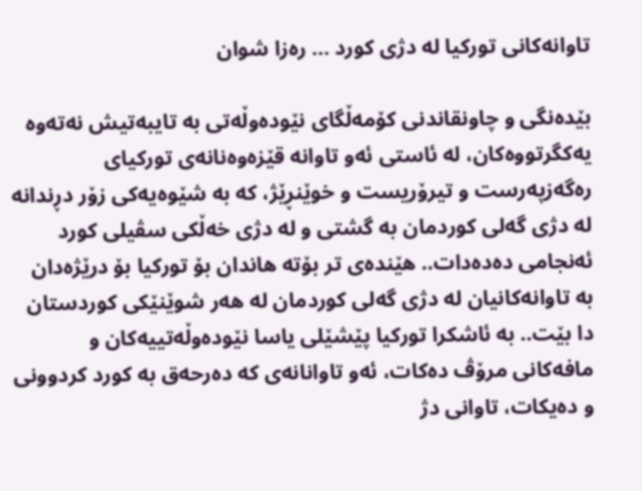تاوانەکانی تورکیا لە دژی کورد … رەزا شوان

بێدەنگی و چاونقاندنی کۆمەڵگای نێودەوڵەتی بە تایبەتیش نەتەوە یەکگرتووەکان، لە ئاستی ئەو تاوانە قێزەوەنانەی تورکیای رەگەزپەرست و تیرۆریست و خوێنڕێژ، کە بە شێوەیەکی زۆر دڕندانە لە دژی گەلی کوردمان بە گشتی و لە دژی خەڵکی سڤیلی کورد ئەنجامی دەدەدات.. هێندەی تر بۆتە هاندان بۆ تورکیا بۆ درێژەدان بە تاوانەکانیان لە دژی گەلی کوردمان لە هەر شوێنێکی کوردستان دا بێت.. بە ئاشکرا تورکیا پێشێلی یاسا نێودەوڵەتییەکان و مافەکانی مرۆڤ دەکات، ئەو تاوانانەی کە دەرحەق بە کورد کردوونی و دەیکات، تاوانی دژ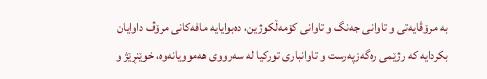بە مرۆڤایەتی و تاوانی جەنگ و تاوانی کۆمەڵکوژین، دەبوایایە مافەکانی مرۆڤ داوایان بکردایە کە رژێمی رەگەزپەرست و تاوانباری تورکیا لە سەرووی هەموویانەوە، خوێنڕێژ و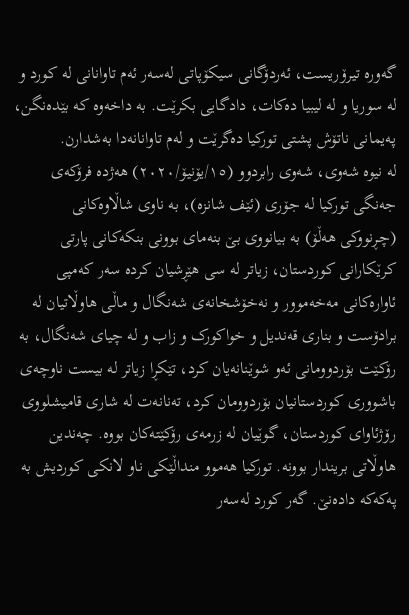گەورە تیرۆریست، ئەردۆگانی سیکۆپاتی لەسەر ئەم تاوانانی لە کورد و لە سوریا و لە لیبیا دەکات، دادگایی بکرێت. بە داخەوە کە بێدەنگن، پەیمانی ناتۆش پشتی تورکیا دەگرێت و لەم تاوانانەدا بەشدارن.
لە نیوە شەوی، شەوی رابردوو (١٥/یۆنیۆ/٢٠٢٠) هەژدە فرۆکەی جەنگی تورکیا لە جۆری (ئێف شانزە)، بە ناوی شاڵاوەکانی (چـڕنووکی هەڵۆ) بە بیانووی بێ بنەمای بوونی بنکەکانی پارتی کرێکارانی کوردستان، زیاتر لە سی هێڕشیان کردە سەر کەمپی ئاوارەکانی مەخەموور و نەخۆشخانەی شەنگال و ماڵی هاوڵاتیان لە برادۆست و بناری قەندیل و خواکورک و زاب و لە چیای شەنگال، بە رۆکێت بۆردوومانی ئەو شوێنانەیان کرد، تێکڕا زیاتر لە بیست ناوچەی باشووری کوردستانیان بۆردوومان کرد، تەنانەت لە شاری قامیشلووی رۆژئاوای کوردستان، گوێیان لە زرمەی رۆکێتەکان بووە. چەندین هاوڵاتی بریندار بوونە. تورکیا هەموو منداڵێکی ناو لانکی کوردیش بە پەکەکە دادەنێ. گەر کورد لەسەر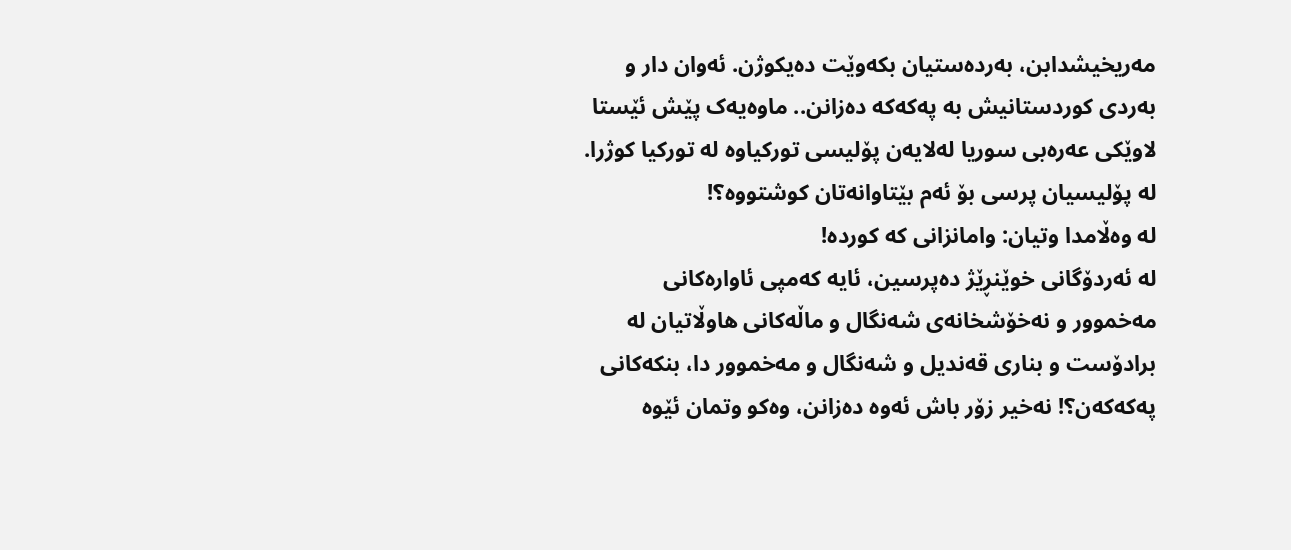مەریخیشدابن، بەردەستیان بکەوێت دەیکوژن. ئەوان دار و بەردی کوردستانیش بە پەکەکە دەزانن.. ماوەیەک پێش ئێستا لاوێکی عەرەبی سوریا لەلایەن پۆلیسی تورکیاوە لە تورکیا کوژرا. لە پۆلیسیان پرسی بۆ ئەم بێتاوانەتان کوشتووە؟!
لە وەڵامدا وتیان: وامانزانی کە کوردە!
لە ئەردۆگانی خوێنڕێژ دەپرسین، ئایە کەمپی ئاوارەکانی مەخموور و نەخۆشخانەی شەنگال و ماڵەکانی هاوڵاتیان لە برادۆست و بناری قەندیل و شەنگال و مەخموور دا، بنکەکانی پەکەکەن؟! نەخیر زۆر باش ئەوە دەزانن، وەکو وتمان ئێوە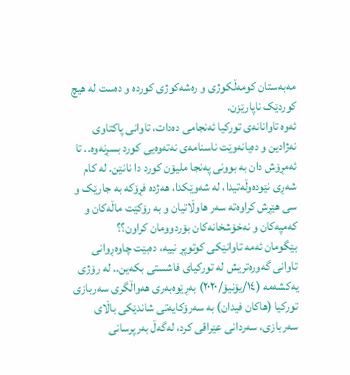مەبەستان کومەڵکوژی و رەشەکوژی کوردە و دەست لە هیچ کوردێک ناپارێزن.
ئەوە تاوانانەی تورکیا ئەنجامی دەدات، تاوانی پاکتاوی نەژادین و دەیانەوێت ناسنامەی نەتەوەیی کورد بسڕنەوە.. تا ئەمڕۆش دان بە بوونی پەنجا ملیۆن کورد دا نانێن. لە کام شەڕی نێودەوڵەتیدا، لە شەوێکدا، هەژدە فڕۆکە بە جارێک و سی هێڕش کراوەتە سەر هاوڵاتیان و بە رۆکێت ماڵەکان و کەمپەکان و نەخۆشخانەکان بۆردوومان کراون؟؟
بێگومان ئەمە تاوانێکی کوتوپڕ نییە، دەبێت چاوەڕوانی تاوانی گەورەتریش لە تورکیای فاشستی بکەین.. لە رۆژی یەکشەمە (١٤/یۆنیۆ/٢٠٢٠) بەڕێوەبەری هەواڵگری سەربازی تورکیا (هاكان فیدان) بە سەرۆکایەتی شاندێکی باڵای سەربازی، سەردانی عێراقی کرد، لەگەڵ بەرپرسانی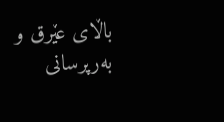باڵای عێرق و بەرپرسانی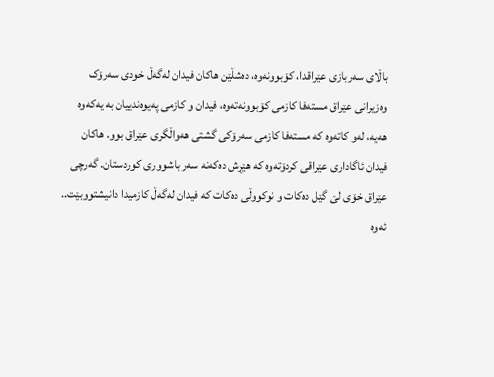باڵای سەربازی عێراقدا، کۆبوونەوە، دەشڵێن هاکان فیدان لەگەڵ خودی سەرۆک وەزیرانی عێراق مستەفا کازمی کۆبوونەتەوە، فیدان و کازمی پەیوەندییان بە یەکەوە هەیە، لەو کاتەوە کە مستەفا کازمی سەرۆکی گشتی هەواڵگری عێراق بوو. هاکان فیدان ئاگاداری عێراقی کردۆتەوە کە هێڕش دەکەنە سەر باشووری کوردستان. گەرچی عێراق خۆی لێ گێل دەکات و نوکووڵی دەکات کە فیدان لەگەڵ کازمیدا دانیشتووبێت.. ئەوە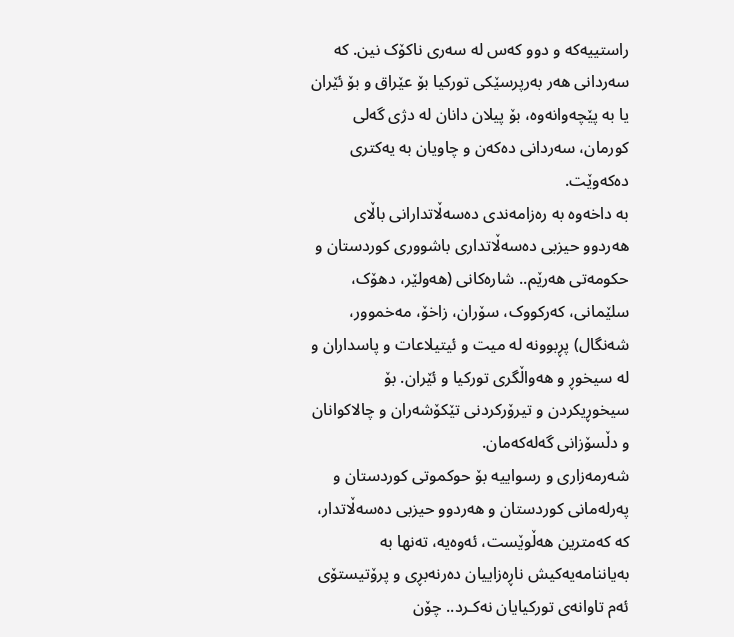راستییەکە و دوو کەس لە سەری ناکۆک نین. کە سەردانی هەر بەرپرسێکی تورکیا بۆ عێراق و بۆ ئێران یا بە پێچەوانەوە، بۆ پیلان دانان لە دژی گەلی کورمان، سەردانی دەکەن و چاویان بە یەکتری دەکەوێت.
بە داخەوە بە رەزامەندی دەسەڵاتدارانی باڵای هەردوو حیزبی دەسەڵاتداری باشووری کوردستان و حکومەتی هەرێم.. شارەکانی (هەولێر، دهۆک، سلێمانی، کەرکووک، سۆران، زاخۆ، مەخموور، شەنگال) پڕبوونە لە میت و ئیتیلاعات و پاسداران و لە سیخوڕ و هەواڵگری تورکیا و ئێران. بۆ سیخوڕیکردن و تیرۆرکردنی تێکۆشەران و چالاکوانان و دڵسۆزانی گەلەکەمان.
شەرمەزاری و رسواییە بۆ حوکموتی کوردستان و پەرلەمانی کوردستان و هەردوو حیزبی دەسەڵاتدار، کە کەمترین هەڵوێست، ئەوەیە، تەنها بە بەیاننامەیەکیش ناڕەزاییان دەرنەبڕی و پرۆتیستۆی ئەم تاوانەی تورکیایان نەکـرد.. چۆن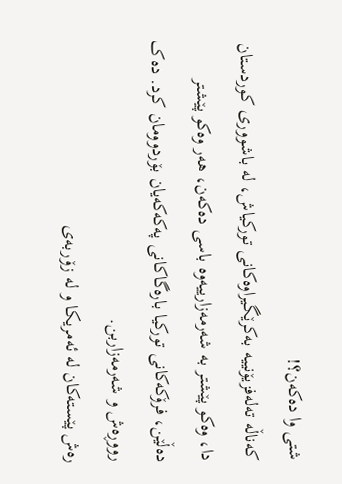شتی وا دەکەن؟!
کەناڵە تەلەفزیۆنییە بەکرێگیراوەکانی تورکیاش، لە باشووری کوردستان دا، وەکو پێشتر بە شەرمەزارییەوە باسی دەکەن، هەر وەکو پێشتر دەڵێن، فرۆکەکانی تورکیا بارەگاکانی پەکەکەیان بۆردوومان کرد. دەک رووڕەش و شەرمەزاربن.
رەش پێستەکان لە ئەمریکا و لە زۆربەی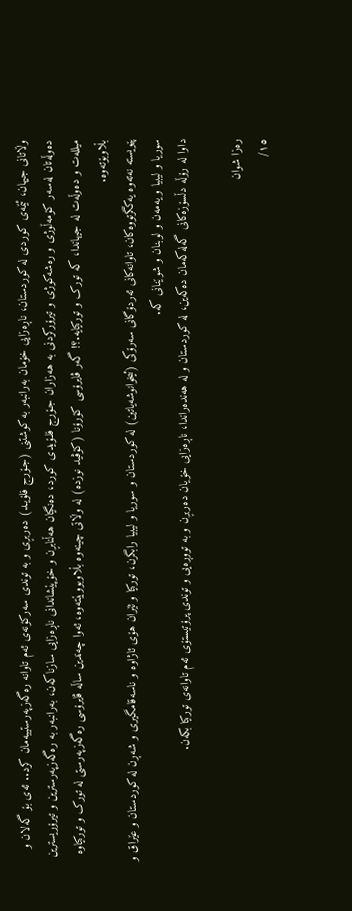وڵاتانی جیهان، ئێمەی کوردی لە کوردستان، ناڕەزایی خۆمان بەرانبەر بە کوشتنی (جـۆرج فلۆیـد) دەربڕی و بە توندی سەرکۆنەی ئەم تاوانە رەگەزپەرستییەمان کرد.. ئەی بۆ گەلان و دەوڵەتان لەسەر کۆمەڵوژی و رەشەکوژی و تیرۆرکردنی بە هەزاران جـۆرج فلـۆیدی کورد، دەنگیان هەڵنابڕن و خۆپێشاندانی ناڕەزایی سازناکەن، بەرانبەر بە رەگەزپەرسترین و تیرۆریسترین میللەت و دەوڵەت لە جیهاندا، کە تورک و تورکیایە.؟! گەر ڤایرۆسی کۆرۆنا (كۆڤید نوزده‌) لە وڵاتی چینەوە بڵاوبووبێتەوە، ئەوا چەندین ساڵە ڤایرۆسی رەگەزپەرستی لە تورک و تورکیاوە بڵاوبۆتەوە.
پێویستە نەتەوە یەکگرتووەکان، تاوانەکانی ئەردۆگانی سەرۆکی (ئیخوانوشەیاتین) لە کوردستان و سوریا و لیبیا رابگرن، تورکیا و ئێران هۆی ئاژاوە و ناسەقامگیری و شەڕن لە کوردستان و عێراق و سوریا و لیبیا و یەمەن و لوبنان و شوێنانی کە.
داوا لە رۆڵە دڵسۆزەکانی گەلەکەمان دەکەین، لە کوردستان و لە هەندەراندا، ناڕەزایی خۆیان دەربڕن و بە تووڕەیی و توندی پرۆتیستۆی ئەم تاوانەی تورکیا بکەن.

رەزا شوان
١٥/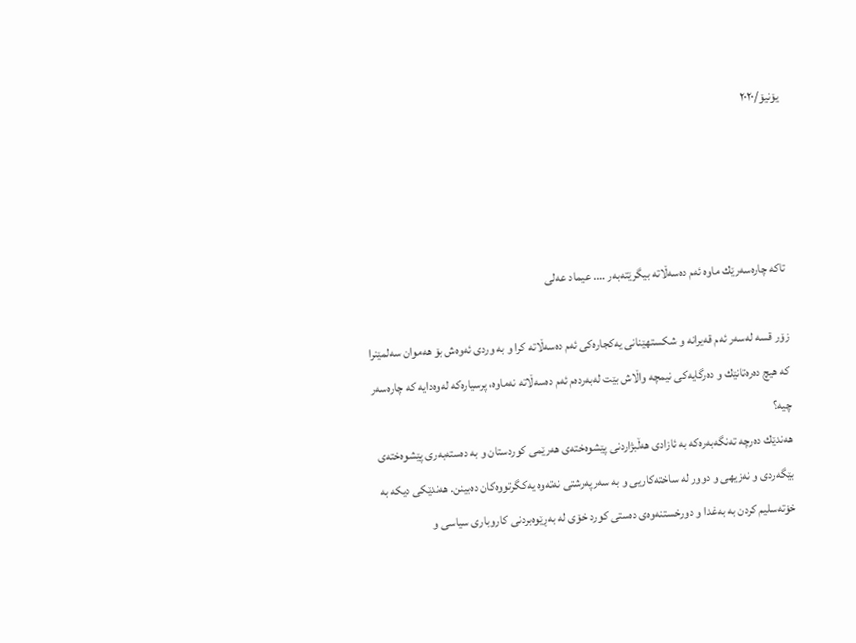یۆنیۆ/٢٠٢٠




تاكه‌ چاره‌سه‌رێك ماوه‌ ئه‌م ده‌سه‌ڵاته‌ بیگرێته‌به‌ر …. عیماد عه‌لی

زۆر قسه‌ له‌سه‌ر ئه‌م قه‌یرانه‌ و شكستهێنانی یه‌كجاره‌كی ئه‌م ده‌سه‌ڵاته‌ كرا و به‌ وردی ئه‌وه‌ش بۆ هه‌موان سه‌لمێنرا كه‌ هیچ ده‌ره‌تانێك و ده‌رگایه‌كی نیمچه‌ واڵاش بێت له‌به‌رده‌م ئه‌م ده‌سه‌ڵاته‌ نه‌ماوه‌، پرسیاره‌كه‌ له‌وه‌دایه‌ كه‌ چاره‌سه‌ر چیه‌؟
هه‌ندێك ده‌رچه‌ ته‌نگه‌به‌ره‌كه‌ به‌ ئازادی هه‌ڵبژاردنی پێشوه‌خته‌ی هه‌رێمی كوردستان و به‌ ده‌سته‌به‌ری پێشوه‌خته‌ی بێگه‌ردی و نه‌زیهی و دوور له‌ ساخته‌كاریی و به‌ سه‌رپه‌رشتی نه‌ته‌وه‌ یه‌كگرتووه‌كان ده‌بینن. هه‌ندێكی دیكه‌ به‌ خۆته‌سلیم كردن به‌ به‌غدا و دورخستنه‌وه‌ی ده‌ستی كورد خۆی له‌ به‌ڕێوه‌بردنی كاروباری سیاسی و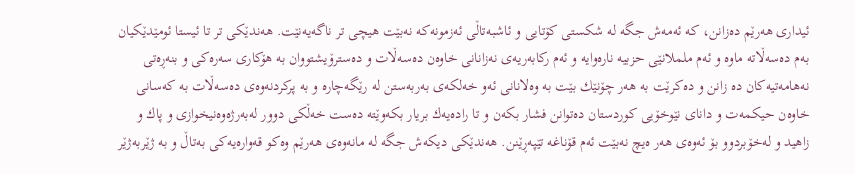ئیداری هه‌رێم ده‌زانن، كه‌ ئه‌مه‌ش جگه‌ له‌ شكستی كۆتایی و ئاشبه‌تاڵی ئه‌زمونه‌كه‌ نه‌بێت هیچی تر ناگه‌یه‌نێت. هه‌ندێكی تر تا ئیستا ئومێدێكیان به‌م ده‌سه‌ڵاته‌ ماوه‌ و ئه‌م ململانێی حزبیه‌ ناره‌وایه‌ و ئه‌م ركابه‌ریه‌ی نه‌زانانی خاوه‌ن ده‌سه‌ڵات و ده‌سترۆیشتووان به‌ هۆكاری سه‌ره‌كی و بنه‌ڕه‌تی نه‌هامه‌تیه‌كان ده‌ زانن و ده‌كرێت به‌ هه‌ر چۆنێك بێت به‌ وه‌لانانی ئه‌و خه‌لكه‌ی به‌ربه‌ستن له‌ رێگه‌چاره‌ و به‌ پركردنه‌وه‌ی ده‌سه‌ڵات به‌ كه‌سانی خاوه‌ن حیكمه‌ت و دانای نێوخۆیی كوردستان ده‌توانن فشار بكه‌ن و تا راده‌یه‌ك بریار بكه‌وێته‌ ده‌ست خه‌ڵكی دوور له‌به‌رژه‌وه‌نیخوازی و پاك و زاهید و له‌خۆبردوو بۆ ئه‌وه‌ی هه‌ر ه‌یچ نه‌بێت ئه‌م قۆناغه‌ تێپه‌ڕێنن. هه‌ندێكی دیكه‌ش جگه‌ له‌ مانه‌وه‌ی هه‌رێم وه‌كو قه‌واره‌یه‌كی به‌تاڵ و به‌ ژێربه‌ژێر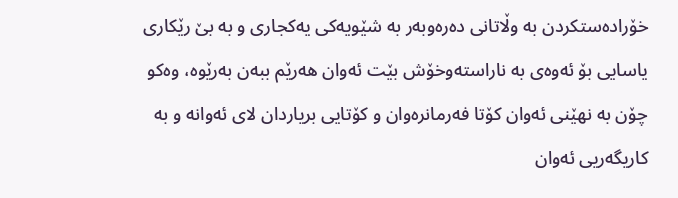خۆراده‌ستكردن به‌ وڵاتانی ده‌ره‌وبه‌ر به‌ شێویه‌كی یه‌كجاری و به‌ بێ رێكاری یاسایی بۆ ئه‌وه‌ی به‌ ناراسته‌وخۆش بێت ئه‌وان هه‌رێم ببه‌ن به‌رێوه‌، وه‌كو چۆن به‌ نهێنی ئه‌وان كۆتا فه‌رمانره‌وان و كۆتایی بریاردان لای ئه‌وانه‌ و به‌ كاریگه‌ریی ئه‌وان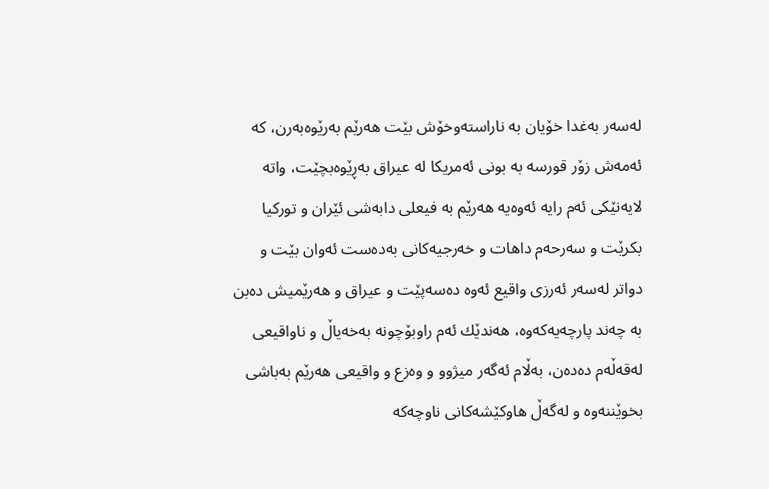له‌سه‌ر به‌غدا خۆیان به‌ ناراسته‌وخۆش بێت هه‌رێم به‌رێوه‌به‌رن، كه‌ ئه‌مه‌ش زۆر قورسه‌ به‌ بونی ئه‌مریكا له‌ عیراق به‌ڕێوه‌بچێت، واته‌ لایه‌نێكی ئه‌م رایه‌ ئه‌وه‌یه‌ هه‌رێم به‌ فیعلی دابه‌شی ئێران و توركیا بكرێت و سه‌رحه‌م داهات و خه‌رجیه‌كانی به‌ده‌ست ئه‌وان بێت و دواتر له‌سه‌ر ئه‌رزی واقیع ئه‌وه‌ ده‌سه‌پێت و عیراق و هه‌رێمیش ده‌بن به‌ چه‌ند پارچه‌یه‌كه‌وه‌، هه‌ندێك ئه‌م راوبۆچونه‌ به‌خه‌یاڵ و ناواقیعی له‌قه‌ڵه‌م ده‌ده‌ن، به‌ڵام ئه‌گه‌ر میژوو و وه‌زع و واقیعی هه‌رێم به‌باشی بخوێننه‌وه‌ و له‌گه‌ڵ هاوكێشه‌كانی ناوچه‌كه‌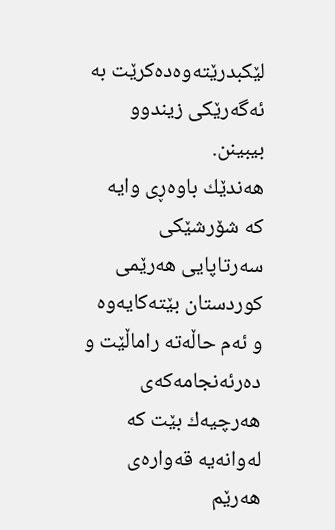لێكبدرێته‌وه‌ده‌كرێت به‌ ئه‌گه‌رێكی زیندوو بیبینن.
هه‌ندێك باوه‌ڕی وایه‌ كه‌ شۆرشێكی سه‌رتاپایی هه‌رێمی كوردستان بێته‌كایه‌وه‌ و ئه‌م حاڵه‌ته‌ راماڵێت و ده‌رئه‌نجامه‌كه‌ی هه‌رچیه‌ك بێت كه‌ له‌وانه‌یه‌ قه‌واره‌ی هه‌رێم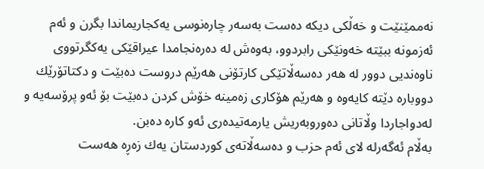نه‌ممێنێت و خه‌ڵكی دیكه‌ ده‌ست به‌سه‌ر چاره‌نوسی یه‌كجاریماندا بگرن و ئه‌م ئه‌زمونه‌ ببێته‌ خه‌ونێكی رابردوو، به‌وه‌ش له‌ ده‌ره‌نجامدا عیراقێكی یه‌كگرتووی ناوه‌ندیی دوور له‌ هه‌ر ده‌سه‌ڵاتێكی كارتۆنی هه‌رێم دروست ده‌بێت و دكتاتۆرێك دووباره‌ دێته‌ كایه‌وه‌ و هه‌رێم هۆكاری زه‌مینه‌ خۆش كردن ده‌بێت بۆ ئه‌و پرۆسه‌یه‌ و له‌دواجاردا وڵاتانی ده‌وروبه‌ریش یارمه‌تیده‌ری ئه‌و كاره‌ ده‌بن.
به‌ڵام ئه‌گه‌رله‌ لای ئه‌م حزب و ده‌سه‌ڵاته‌ی كوردستان یه‌ك زه‌ڕه‌ هه‌ست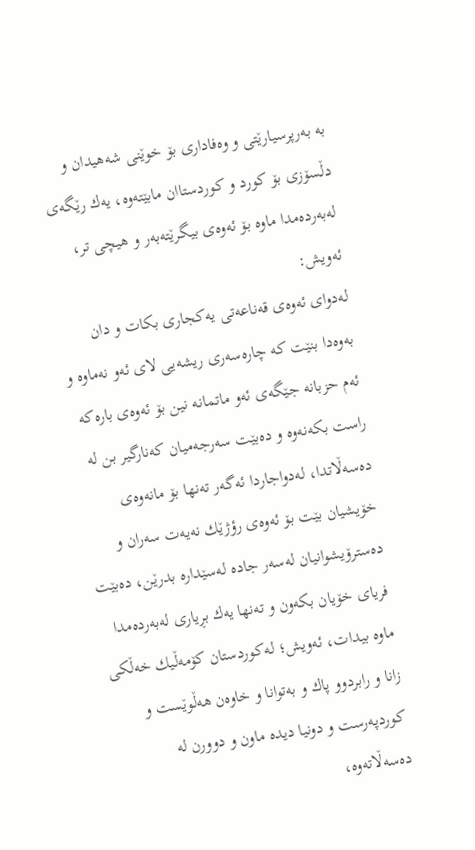به‌ به‌رپرسیارێتی و وه‌فاداری بۆ خوێنی شه‌هیدان و دڵسۆزی بۆ كورد و كوردستاان مابێته‌وه‌، یه‌ك رێگه‌ی له‌به‌رده‌مدا ماوه‌ بۆ ئه‌وه‌ی بیگرێته‌به‌ر و هیچی تر، ئه‌ویش:
له‌دوای ئه‌وه‌ی قه‌ناعه‌تی یه‌كجاری بكات و دان به‌وه‌دا بنێت كه‌ چاره‌سه‌ری ریشه‌یی لای ئه‌و نه‌ماوه‌ و ئه‌م حزبانه‌ جێگه‌ی ئه‌و ماتمانه‌ نین بۆ ئه‌وه‌ی باره‌كه‌ راست بكه‌نه‌وه‌ و ده‌بێت سه‌رجه‌میان كه‌نارگیر بن له‌ ده‌سه‌ڵاتدا، له‌دواجاردا ئه‌گه‌ر ته‌نها بۆ مانه‌وه‌ی خۆیشیان بێت بۆ ئه‌وه‌ی رؤژێك نه‌یه‌ت سه‌ران و ده‌سترۆیشوانیان له‌سه‌ر جاده‌ له‌سێداره‌ بدرێن، ده‌بێت فریای خۆیان بكه‌ون و ته‌نها یه‌ك بڕیاری له‌به‌رده‌مدا ماوه‌ بیدات، ئه‌ویش؛ له‌كوردستان كۆمه‌ڵیك خه‌ڵكی زانا و رابردوو پاك و به‌توانا و خاوه‌ن هه‌ڵوێست و كوردپه‌رست و دونیا دیده‌ ماون و دوورن له‌ ده‌سه‌ڵاته‌وه‌،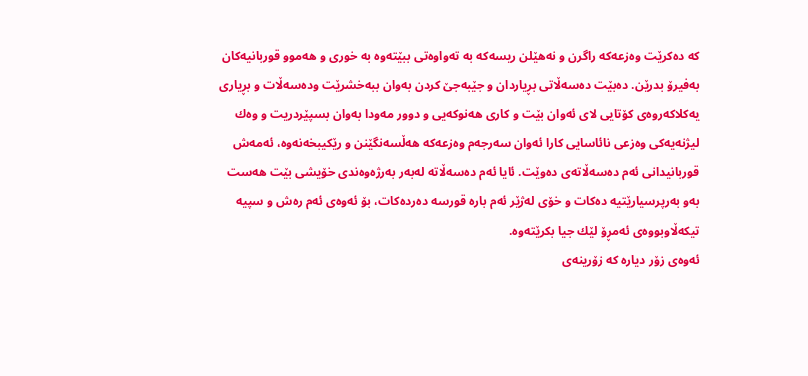كه‌ ده‌كرێت وه‌زعه‌كه‌ راگرن و نه‌هێلن ریسه‌كه‌ به‌ ته‌واوه‌تی ببێته‌وه‌ به‌ خوری و هه‌موو قوربانیه‌كان به‌فیرۆ بدرێن. ده‌بێت ده‌سه‌ڵاتی بڕیاردان و جێبه‌جێ كردن به‌وان ببه‌خشرێت وده‌سه‌ڵات و بڕیاری یه‌كلاكه‌روه‌ی كۆتایی لای ئه‌وان بێت و كاری هه‌نوكه‌یی و دوور مه‌ودا به‌وان بسپێردریت و وه‌ك‌ لیژنه‌یه‌كی وه‌زعی نائاسایی كارا ئه‌وان سه‌رجه‌م وه‌زعه‌كه‌ هه‌ڵسه‌نگێنن و رێكیبخه‌نه‌وه‌، ئه‌مه‌ش قوربانیدانی ئه‌م ده‌سه‌ڵاته‌ی ده‌وێت. ئایا ئه‌م ده‌سه‌ڵاته‌ له‌به‌ر به‌رژه‌وه‌ندی خۆیشی بێت هه‌ست به‌و به‌رپرسیارێتیه‌ ده‌كات و خۆی له‌ژێر ئه‌م باره‌ قورسه‌ ده‌رده‌كات، بۆ ئه‌وه‌ی ئه‌م ره‌ش و سپیه‌ تیكه‌ڵاوبووه‌ی ئه‌مڕۆ لێك جیا بكرێته‌وه‌.
ئه‌وه‌ی زۆر دیاره‌ كه‌ زۆرینه‌ی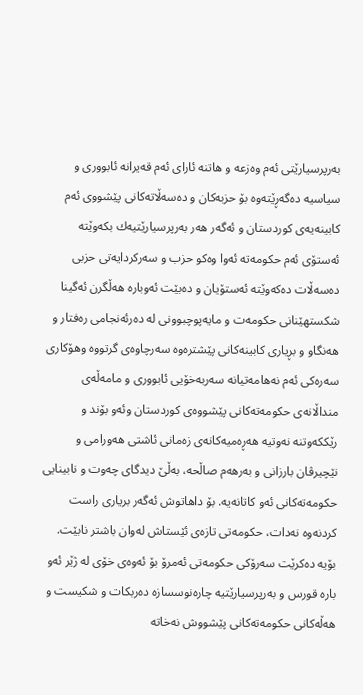به‌رپرسیارێتی ئه‌م وه‌زعه‌ و هاتنه‌ ئارای ئه‌م قه‌یرانه‌ ئابووری و سیاسیه‌ ده‌گه‌ڕێته‌وه‌ بۆ حزبه‌كان و ده‌سه‌ڵاته‌كانی پێشووی ئه‌م كابینه‌یه‌ی كوردستان و ئه‌گه‌ر هه‌ر به‌رپرسیارێتیه‌ك بكه‌وێته‌ ئه‌ستۆی ئه‌م حكومه‌ته‌ ئه‌وا وه‌كو حزب و سه‌ركردایه‌تی حزبی ده‌سه‌ڵات ده‌كه‌وێته‌ ئه‌ستۆیان و ده‌بێت ئه‌وباره‌ هه‌ڵگرن ئه‌گینا شكستهێنانی حكومه‌ت و مایه‌پوچبوونی له‌ ده‌رئه‌نجامی ره‌فتار و هه‌نگاو و بڕیاری كابینه‌كانی پێشتره‌وه‌ سه‌رچاوه‌ی گرتووه‌ وهۆكاری سه‌ره‌كی ئه‌م نه‌هامه‌تیانه‌ سه‌ربه‌خۆیی ئابووری و مامه‌ڵه‌ی منداڵانه‌ی حكومه‌ته‌كانی پێشووه‌ی كوردستان وئه‌و بۆند و رێككه‌وتنه‌ نه‌وتیه‌ هه‌ڕه‌میه‌كانه‌ی زه‌مانی ئاشتی هه‌ورامی و نێچیرڤان بارزانی و به‌رهه‌م صاڵحه‌، به‌ڵێ دیدگای چه‌وت و نابینایی حكومه‌ته‌كانی ئه‌و كاتانه‌یه‌. بۆ داهاتوش ئه‌گه‌ر بریاری راست كردنه‌وه‌ نه‌دات، حكومه‌تی تازه‌ی ئێستاش له‌وان باشتر نابێت. بۆیه‌ ده‌كرێت سه‌رۆكی حكومه‌تی ئه‌مرۆ بۆ ئه‌وه‌ی خۆی له‌ ژێر ئه‌و باره‌ قورس و به‌رپرسیارێتیه‌ چاره‌نوسسازه‌ ده‌ربكات و شكیست و هه‌ڵه‌كانی حكومه‌ته‌كانی پێشووش نه‌خاته‌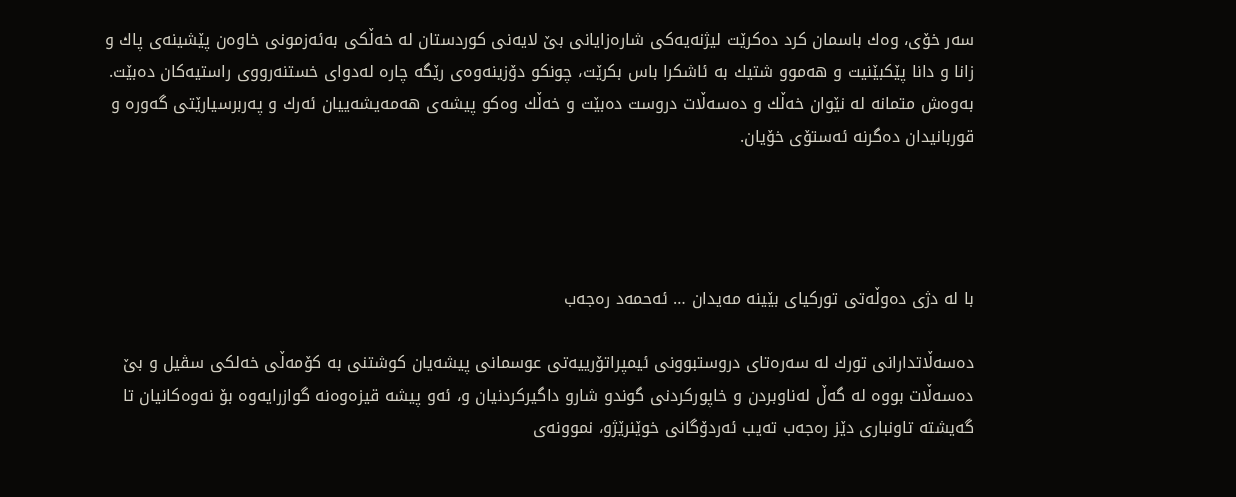سه‌ر خۆی، وه‌ك باسمان كرد ده‌كرێت لیژنه‌یه‌كی شاره‌زایانی بێ لایه‌نی كوردستان له‌ خه‌ڵكی به‌ئه‌زمونی خاوه‌ن پێشینه‌ی پاك و زانا و دانا پێكبێنیت و هه‌موو شتیك به‌ ئاشكرا باس بكرێت، چونكو دۆزینه‌وه‌ی رێگه‌ چاره‌ له‌دوای خستنه‌رووی راستیه‌كان ده‌بێت. به‌وه‌ش متمانه‌ له‌ نێوان خه‌ڵك و ده‌سه‌ڵات دروست ده‌بێت و خه‌ڵك وه‌كو پیشه‌ی هه‌مه‌یشه‌ییان ئه‌رك و په‌ربرسیارێتی گه‌وره‌ و قوربانیدان ده‌گرنه‌ ئه‌ستۆی خۆیان.




با لە دژی ده‌وڵه‌تی توركیای بێینە مەیدان … ئه‌حمه‌د ره‌جه‌ب

ده‌سه‌ڵاتدارانی تورك لە سەرەتای دروستبوونی ئیمپراتۆرییەتی عوسمانی پیشەیان کوشتنی بە کۆمەڵی خەلکی سڤیل و بێ دەسەڵات بووە لە گەڵ لەناوبردن و خاپورکردنی گوندو شارو داگیرکردنیان و، ئەو پیشە ‌قیزەوەنە گوازرایەوە بۆ نەوەکانیان تا گەیشتە تاونبارى دێز رەجەب تەیب ئەردۆگانی خوێنرێژو، نموونەی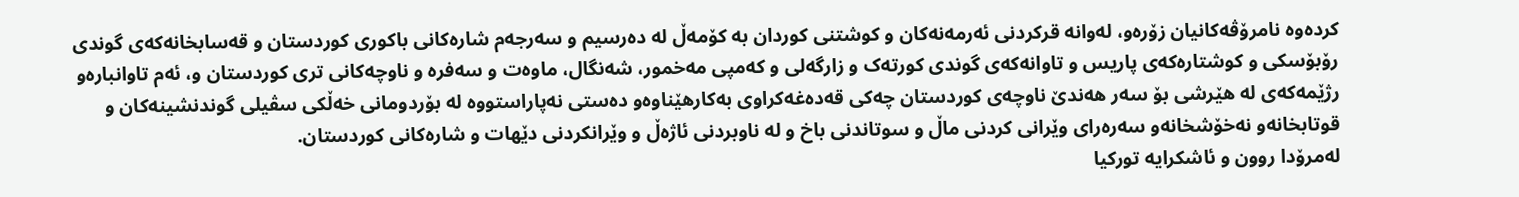کردەوە نامرۆڤەکانیان زۆرەو، لەوانە قركردنی ئەرمەنەکان و كوشتنی كوردان به‌ كۆمه‌ڵ له‌ دەرسیم و سه‌رجه‌م شاره‌كانی باكوری كوردستان و قەسابخانەکەی گوندی رۆبۆسکی و کوشتارەکەی پاریس و تاوانەکەی گوندی کورتەک و زارگەلی و كه‌مپی مه‌خمور، شه‌نگال، ماوه‌ت و سه‌فره‌ و ناوچەکانی تری کوردستان و، ئەم تاوانباره‌و رژێمه‌كه‌ی لە ھێرشی بۆ سەر هه‌ندێ ناوچه‌ی کوردستان چەکی قەدەغەکراوی بەکارھێناوەو دەستی نەپاراستووە لە بۆردومانی خەڵکی سڤیلی گوندنشینەکان و قوتابخانەو نەخۆشخانەو سەرەرای وێرانی کردنی ماڵ و سوتاندنی باخ و لە ناوبردنی ئاژەڵ و وێرانكردنی دێهات و شاره‌كانی كوردستان.
له‌مرۆدا روون و ئاشكرایه‌ توركیا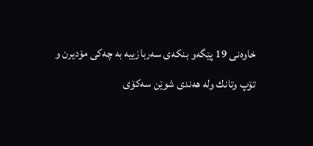خاوه‌نی 19 پێگه‌و بنكه‌ی سه‌ربازییه‌ به‌ چه‌كی مۆدیرن و تۆپ وتانك وله‌ هه‌ندی شوێن سه‌كۆی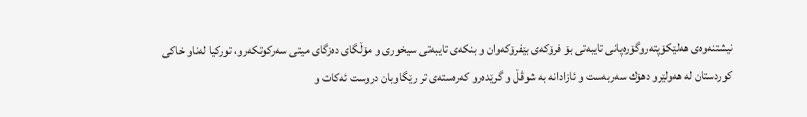نیشتنه‌وه‌ی هه‌لێكۆپته‌روگۆره‌پانی تایبه‌تی بۆ فرۆكه‌ی بێفرۆكه‌وان و بنكه‌ی تایبه‌تی سیخوری و مۆڵگای ده‌زگای میتی سه‌ركوتكه‌رو، توركیا له‌ناو خاكی كوردستان له‌ هه‌ولێرو دهۆك سه‌ربه‌ست ‌و ئازادانه‌ به ‌شوڤڵ و گرێده‌رو كه‌ره‌سته‌ی تر رێگاوبان دروست ئه‌كات و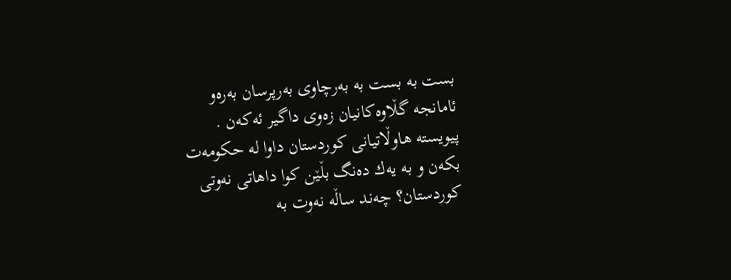بست به‌ بست به‌ به‌رچاوی به‌رپرسان به‌ره‌و ئامانجه‌ گڵاوه‌كانیان زه‌وی داگیر ئه‌كه‌ن .
پیویسته‌ هاوڵاتیانی كوردستان داوا له‌ حكومه‌ت بكه‌ن و به‌ یه‌ك ده‌نگ بڵێن كوا داهاتی نه‌وتی كوردستان؟ چه‌ند ساڵه‌ نه‌وت به‌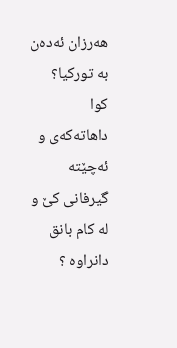هه‌رزان ئه‌ده‌ن به‌ توركیا؟ كوا داهاته‌كه‌ی و ئه‌چێته‌ گیرفانی كێ و له‌ كام بانق دانراوه‌ ؟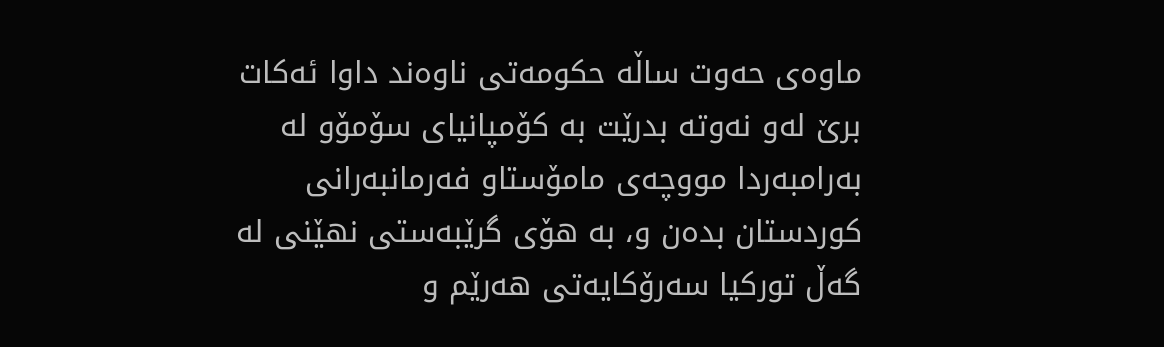ماوه‌ی حه‌وت ساڵه‌ حكومه‌تی ناوه‌ند داوا ئه‌كات برێ له‌و نه‌وته‌ بدرێت به‌ كۆمپانیای سۆمۆو له‌ به‌رامبه‌ردا مووچه‌ی مامۆستاو فه‌رمانبه‌رانی كوردستان بده‌ن و، به‌ هۆی گرێبه‌ستی نهێنی له‌ گه‌ڵ توركیا سه‌رۆكایه‌تی هه‌رێم و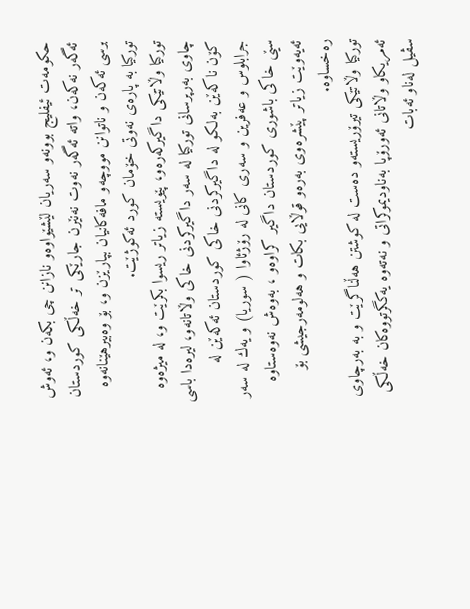حكومه‌ت ئیفلیج بوونه‌و سه‌ریان لێشێواوه‌و نازانن چی بكه‌ن و، ئه‌وش ئه‌گه‌ر نه‌كه‌ن، واته‌ ئه‌گه‌ر نه‌وت نه‌نێرن جارێكی تر خه‌ڵكی كوردستان برسی ئه‌كه‌ن و ناتوانن مووچه‌و مافه‌كانیان بپارێزن و، بۆ وه‌بیرهێنانه‌وه‌ توركیا به‌ پاره‌ی نه‌وتی خۆمان كورد ئه‌كوژێت.
توركیا وڵاتێكی داگیركه‌ره‌و، پێویسته‌ زیاتر ریسوا بكرێت و، له‌ میژه‌وه‌ چاوی به‌رپرسانی توركیا له‌ سه‌ر داگیركردنی خاكی وڵاتانه‌و، لیره‌دا باسی كۆن ناكه‌ێن به‌لكو له‌ داگیركردنی خاكی كوردستان ئه‌كه‌ێن له‌ جرابلوس و عه‌فرین و سه‌ری كانی له‌ رۆژئاوا ( سوریا) و یه‌ك له‌ سه‌ر سێی خاكی باشوری كوردستان داگیر كراوه‌و ، به‌وه‌ش نه‌وه‌ستاوه‌ ئه‌یه‌وێت زیاتر پێشره‌وی به‌ره‌و قوڵایی بكات و هه‌لومه‌رجیشی بۆ ره‌خساوه‌.
توركیا وڵاتێكی تیرۆریسته‌و ده‌ست له‌ كوشتن هه‌ڵناگرێت و به‌ به‌رچاوی ئه‌مریكاو وڵاتانی ئه‌ورۆپا به‌ناودیموكراتی و نه‌ته‌وه‌ یه‌كگرتووه‌كان خه‌ڵكی سڤیل له‌ناو ئه‌بات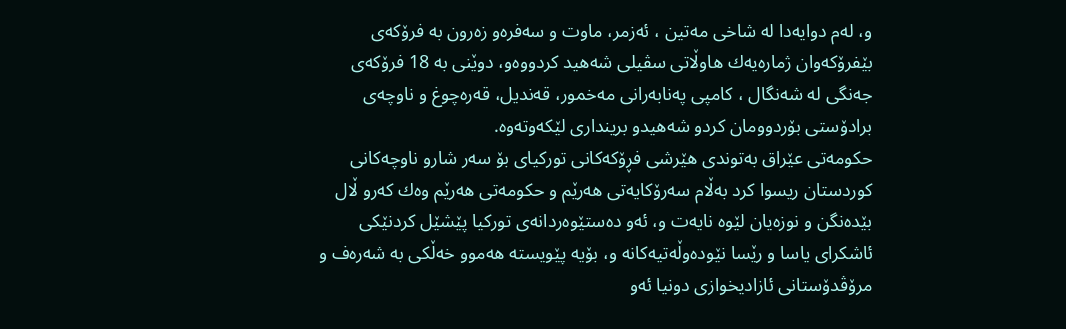و، له‌م دوایه‌دا له‌ شاخی مه‌تین ، ئه‌زمر، ماوت و سه‌فره‌و زه‌رون به‌ فرۆكه‌ی بێفرۆكه‌وان ژماره‌یه‌ك هاوڵاتی سڤیلی شه‌هید كردووه‌و، دوێنی به‌ 18 فرۆكه‌ی جه‌نگی له‌ شه‌نگال ، كامپی په‌نابه‌رانی مه‌خمور، قه‌ندیل، قه‌ره‌چوغ و ناوچه‌ی برادۆستی بۆردوومان كردو شه‌هیدو برینداری لێكه‌وته‌وه‌.
حكومه‌تی عێراق بەتوندی هێرشی فڕۆکەکانی تورکیای بۆ سه‌ر شارو ناوچه‌كانی كوردستان ریسوا كرد بەڵام سەرۆکایەتی هەرێم و حکومەتی هەرێم وه‌ك كه‌رو ڵال بێدەنگن و نوزه‌یان لێوه‌ نایه‌ت و، ئه‌و ده‌ستێوه‌ردانه‌ی توركیا پێشێل کردنێکی ئاشکرای یاسا و رێسا نێودەوڵەتیەکانە و، بۆیه‌ ‌پێویسته‌ هه‌موو خه‌ڵكی به‌ شه‌ره‌ف و مرۆڤدۆستانی ئازادیخوازی دونیا ئه‌و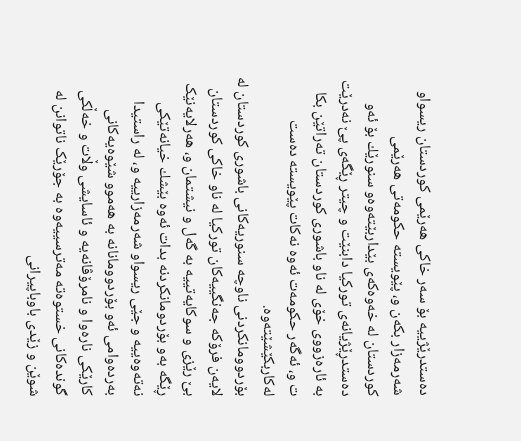ده‌ستدرێژییه‌ بۆ سه‌ر خاكی هه‌رێمی كوردستان ریسواو شه‌رمه‌زار بكه‌ن و، پێویستە حكومەتی هەرێمی كوردستان له‌ خه‌وه‌كه‌ی بێداربێته‌وه‌و سنورێك بۆ ئه‌و دەستدڕێژیانەی توركیا دابنێت و چیتر ڕێگەی پێ نەدرێت بە ئارەزووی خۆی لە ناو باشوری كوردستان تەراتێن بكا ت و، ئه‌گه‌ر حكومه‌ت ئه‌وه‌ نه‌كات پێویسته‌ ده‌ست له‌كاربكێشێته‌وه‌.
بۆردوومانکردنی ناوچە سنوریەکانی باشوری کوردستان لە لایەن فرۆکە جەنگییەکان تورکیا له‌ ناو خاكی كوردستان بێ رێزی و سوکایەتییە به‌ گه‌ل و نیشتمان و، ھەرلایەنێک ڕێگە بەو بۆردومانکردنە بدات ئەوە بێشك خیانەتێکی نەتەوەییە و جێی ریسواو شه‌رمه‌زارییه‌ و، لە راستیدا بەردەوامی ئەو بۆردوومانانە بە ھەموو شێوەیەکانی کارێکی نارەوا و نامرۆڤانەیە و ئاسایشی وڵات و خەڵکی گوندەکانی خستوەتە مەترسییەوە بە جۆرێک ناتوانن لە شوێن و زێدی باوباپیرانی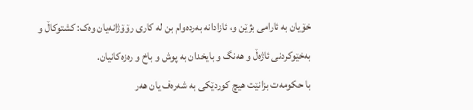خۆیان بە ئارامی بژێن و، ئازادانە بەردەوام بن لە کاری رۆۆژانەیان ‌وەک: کشتوکاڵ و بەخێوکردنی ئاژەڵ و ھەنگ و بایخدان بە پوش و باخ و رەزەکانیان.
با حكومه‌ت بزانێت هیچ كوردێكی به‌ شه‌ره‌ف یان هه‌ر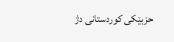حزبێكی كوردستانی دژ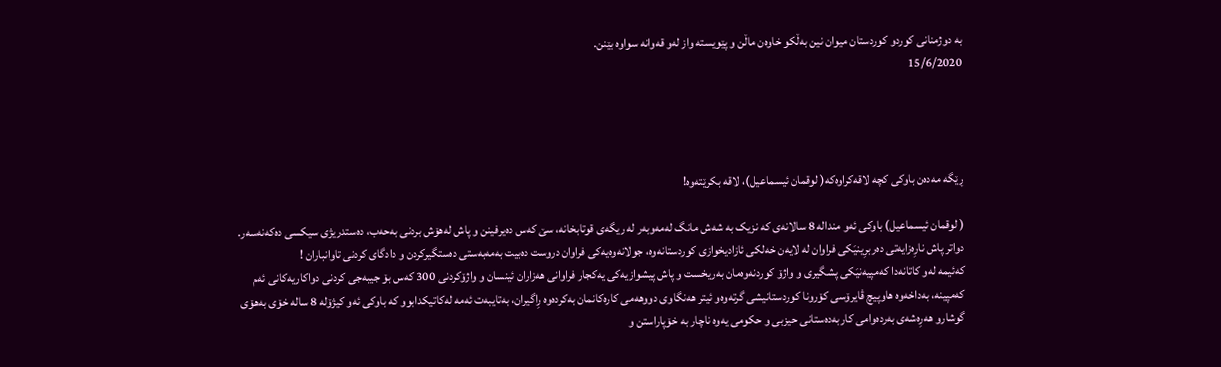به‌ دوژمنانی كوردو كوردستان میوان نین به‌ڵكو خاوه‌ن ماڵن و پێویسته‌ واز له‌و قه‌وانه‌ سواوه‌ بێنن.
15/6/2020




ڕێگە مەدەن باوکی کچە لاقەکراوەکە( لوقمان ئیسماعیل)، لاقە بکرێتەوە!

( لوقمان ئیسماعیل) باوکی ئەو مندالە 8 سالانەی کە نزیک بە شەش مانگ لەمەوبەر لە ریگەی قوتابخانە، سێ کەس دەیرفینن و پاش لەهۆش بردنی بەحەب، دەستدریژی سیکسی دەکەنەسەر. دواتر پاش نارِەزایەتی دەربرِینیَکی فراوان لە لایەن خەلکی ئازادیخوازی کوردستانەوە، جولانەوەیەکی فراوان دروست دەبیت بەمەبەستی دەستگیرکردن و دادگای کردنی تاوانباران !
کەئیمە لەو کاتانەدا کەمپیەنیَکی پشگیری و واژۆ کوردنەوەمان بەریخست و پاش پیشوازیەکی یەکجار فراوانی هەزاران ئینسان و واژۆکردنی 300 کەس بۆ جیبەجی کردنی دواکاریەکانی ئەم کەمپینە، بەداخەوە هاوپیچ ڤایرۆسی کۆرونا کوردستانیشی گرتەوەو ئیتر هەنگاوی دووهەمی کارەکانمان بەکردەوە رِاگیران، بەتایبەت ئەمە لەکاتیکدابوو کە باوکی ئەو کیژۆلە 8 سالە خۆی بەهۆی گوشارو هەرِەشەی بەردەوامی کاربەدەستانی حیزبی و حکومی یەوە ناچار بە خۆپاراستن و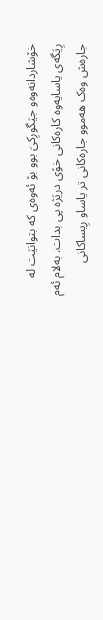خۆشاردانەوەو جیَگورِکیَ بوو بۆ ئەوەی کە بتوانیَت لە رِیَگەی یاسایەوە کارەکانی خۆی دریَژە پی بدات. بەلام ئەم جارەش وەک هەموو جارەکانی تر یاساو رِیساکانی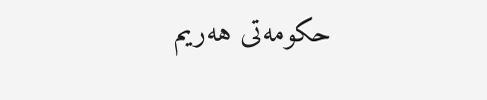حکومەتی هەریم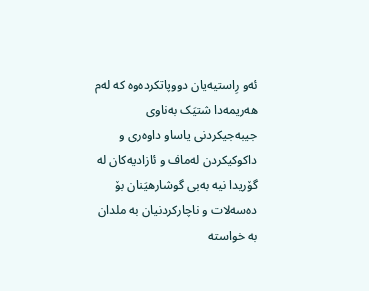ئەو رِاستیەیان دووپاتکردەوە کە لەم هەریمەدا شتیَک بەناوی جیبەجیکردنی یاساو داوەری و داکوکیکردن لەماف و ئازادیەکان لە گۆریدا نیە بەبی گوشارهیَنان بۆ دەسەلات و ناچارکردنیان بە ملدان بە خواستە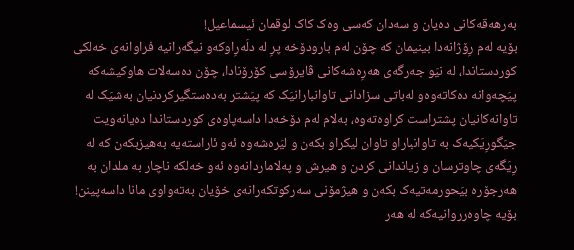بەرهەقەکانی دەیان و سەدان کەسی وەک کاک لوقمان ئیسماعیل!
بۆیە لەم رِۆژانەدا بینیمان کە چۆن لەم بارودۆخە پرِ لە دلَەرِاوکەو نیگەرانیە فراوانەی خەلکی کوردستاندا، لە نیَو جەرگەی هەرِەشەکانی ڤایرۆسی کۆرۆنادا، چۆن دەسەلات هاوکیشەکە پیَچەوانە دەکاتەوەو لەباتی سزادانی تاوانبارانیَک کە پیَشتر بەدەستگیرکردنیان بەشیَک لە تاوانەکانیان پشتراست کراوەتەوە، بەلام لەم دۆخەدا داسەپاوەی کوردستاندا دەیانەویت جیَگورِیَکیەک بە تاوانباراو تاوان لیکراو بکەن و لیَرەشەوە ئەو ئاراستەیە بەهیزبکەن کە لە رِیَگەی چاوترسان و زیاندانی کردن و هیرش و پەلاماردانەوە ئەو خەلکە ناچار بە ملدان بە هەرجۆرە بیَحورمەتیەک بکەن و هیژمۆنی سەرکوتکەرانەی خۆیان بەتەواوی مانا داسەپینن!
بۆیە چاوەرروانیەکە لە هەر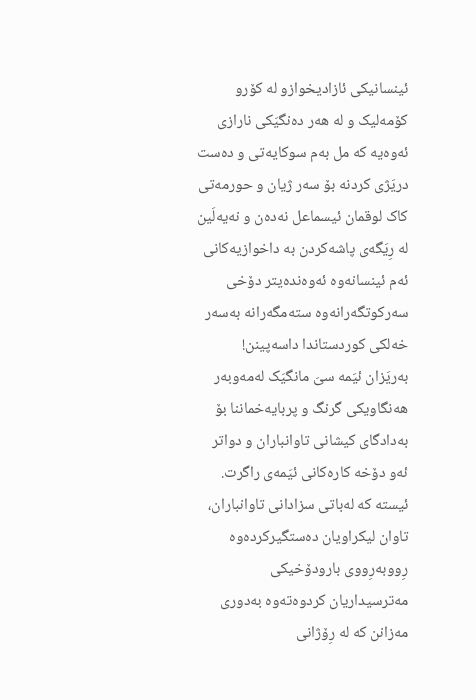ئینسانیکی ئازادیخوازو لە کۆرو کۆمەلیک و لە هەر دەنگیَکی نارازی ئەوەیە کە مل بەم سوکایەتی و دەست دریَژی کردنە بۆ سەر ژیان و حورمەتی کاک لوقمان ئیسماعل نەدەن و نەیەلَین لە رِیَگەی پاشەکردن بە داخوازیەکانی ئەم ئینسانەوە ئەوەندەیتر دۆخی سەرکوتگەرانەوە ستەمگەرانە بەسەر خەلکی کوردستاندا داسەپینن!
بەریَزان ئیَمە سیَ مانگیَک لەمەوبەر هەنگاویکی گرنگ و پربایەخماننا بۆ بەدادگای کیشانی تاوانباران و دواتر ئەو دۆخە کارەکانی ئیَمەی راگرت. ئیستە کە لەباتی سزادانی تاوانباران، تاوان لیکراویان دەستگیرکردەوە رِووبەرِووی بارودۆخیکی مەترسیداریان کردوەتەوە بەدوری مەزانن کە لە رِۆژانی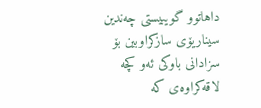داهاتوو گویبیستی چەندین سیناریۆی سازکراوبین بۆ سزادانی باوکی ئەو کچە لاقەکراوەی کە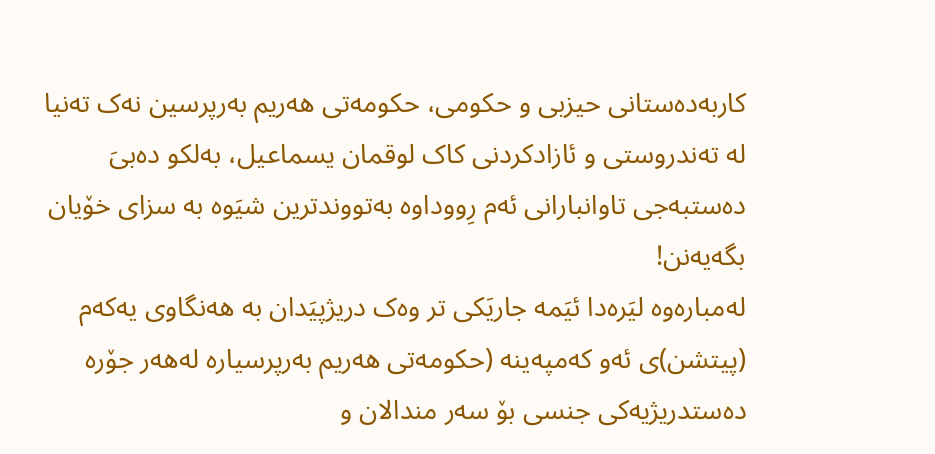کاربەدەستانی حیزبی و حکومی، حکومەتی هەریم بەرپرسین نەک تەنیا لە تەندروستی و ئازادکردنی کاک لوقمان یسماعیل، بەلکو دەبیَ دەستبەجی تاوانبارانی ئەم رِووداوە بەتووندترین شیَوە بە سزای خۆیان بگەیەنن!
لەمبارەوە لیَرەدا ئیَمە جاریَکی تر وەک دریژپیَدان بە هەنگاوی یەکەم (پیتشن)ی ئەو کەمپەینە (حکومەتی هەریم بەرپرسیارە لەهەر جۆرە دەستدریژیەکی جنسی بۆ سەر مندالان و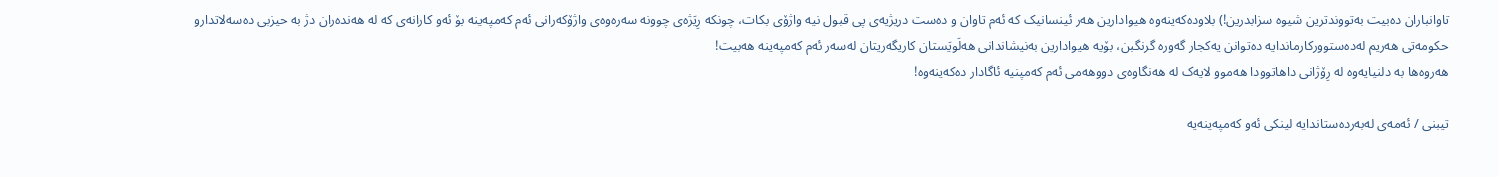تاوانباران دەبیت بەتووندترین شیوە سزابدرین!) بلاودەکەینەوە هیوادارین هەر ئینسانیک کە ئەم تاوان و دەست دریژیەی پی قبول نیە واژۆی بکات، چونکە رِیَژەی چوونە سەرەوەی واژۆکەرانی ئەم کەمپەینە بۆ ئەو کارانەی کە لە هەندەران دژ بە حیزبی دەسەلاتدارو حکومەتی هەریم لەدەستوورکارماندایە دەتوانن یەکجار گەورە گرنگبن، بۆیە هیوادارین بەنیشاندانی هەلَویَستان کاریگەریتان لەسەر ئەم کەمپەینە هەبیت!
هەروەها بە دلنیایەوە لە رِۆژانی داهاتوودا هەموو لایەک لە هەنگاوەی دووهەمی ئەم کەمپنیە ئاگادار دەکەینەوە!

تیبنی / ئەمەی لەبەردەستاندایە لینکی ئەو کەمپەینەیە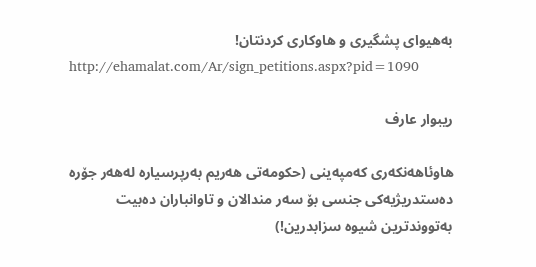بەهیوای پشگیری و هاوکاری کردنتان!
http://ehamalat.com/Ar/sign_petitions.aspx?pid=1090

ریبوار عارف

هاوئاهەنکەری کەمپەینی (حکومەتی هەریم بەرپرسیارە لەهەر جۆرە دەستدریژیەکی جنسی بۆ سەر مندالان و تاوانباران دەبیت بەتووندترین شیوە سزابدرین!)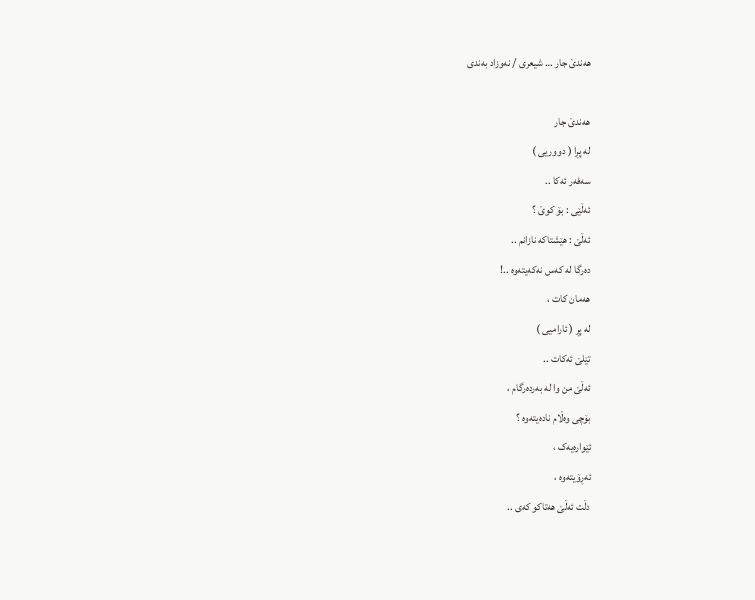هەندێ جار … شیعری / نەوزاد بەندی

هەندێ جار
لە پڕا ( دووریی )
سەفەر ئەکا ..
ئەڵێی : بۆ کوێ ؟
ئەڵێ : هێشتاکە نازانم ..
دەرگا لە کەس نەکەیتەوە ..!
هەمان کات ،
لە پڕ ( ئارامیی )
تێلێ ئەکات ..
ئەڵێ من وا لە بەردەرگام ،
بۆچی وەڵام نادەیتەوە ؟
ئێوارەیەک ،
ئەڕۆیتەوە ،
دڵت ئەڵێ هەتاکو کەی ..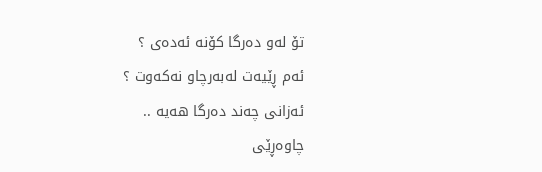تۆ لەو دەرگا کۆنە ئەدەی ؟
ئەم ڕێیەت لەبەرچاو نەکەوت ؟
ئەزانی چەند دەرگا هەیە ..
چاوەڕێی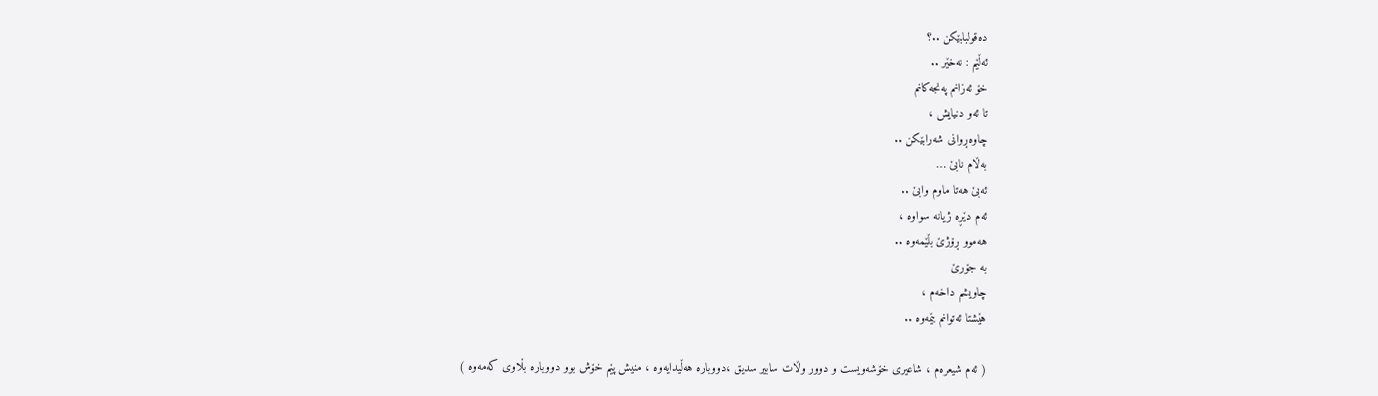دەقولبابێکن ..؟
ئەڵێم : نەخێر ..
خۆ ئەزانم پەنجەکانم
تا ئەو دنیایش ،
چاوەڕوانی شەرابێکن ..
بەڵام نابێ …
ئەبێ هەتا ماوم وابێ ..
ئەم دێڕە ژیانە سواوە ،
هەموو ڕۆژێ بڵێمەوە ..
بە جۆرێ
چاویشم داخەم ،
هێشتا ئەتوانم بێمەوە ..

( ئەم شیعرەم ، شاعیری خۆشەویست و دوور وڵات سابیر سدیق ،دووباره هەڵیدایەوە ، منیش پێم خۆش بوو دووباره بڵاوی کەمەوە )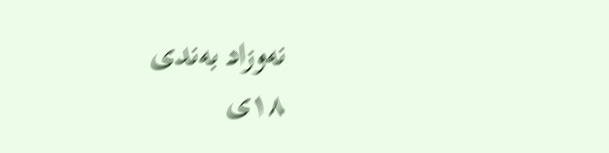نەوزاد بەندی
١٨ی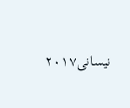نیسانی٢٠١٧